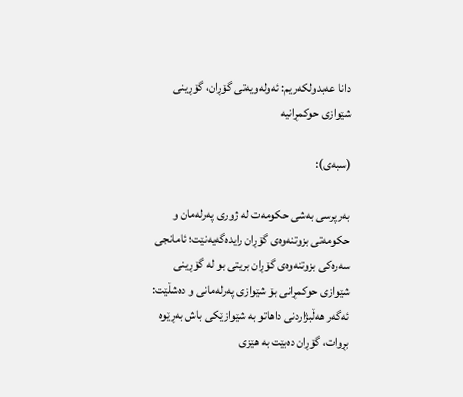دانا عه‌بدولكه‌ریم: ئه‌وله‌ویه‌تی گۆڕان، گۆڕینى شێوازى حوكمڕانیه‌

(سبەی):

به‌رپرسى به‌شى حكومه‌ت له‌ ژورى پەرله‌مان و حكومه‌تى بزوتنه‌وه‌ى گۆڕان رایدەگەیەنێت؛ ئامانجى سه‌ره‌كی بزوتنەوەی گۆڕان بریتى بو له‌ گۆڕینى شێوازى حوكمڕانى بۆ شێوازى پەرله‌مانى و دەشڵێت: ئەگەر هه‌ڵبژاردنی داهاتو به‌ شێوازێكى باش به‌ڕێوه بڕوات،‌ گۆڕان ده‌بێت به‌ هێزى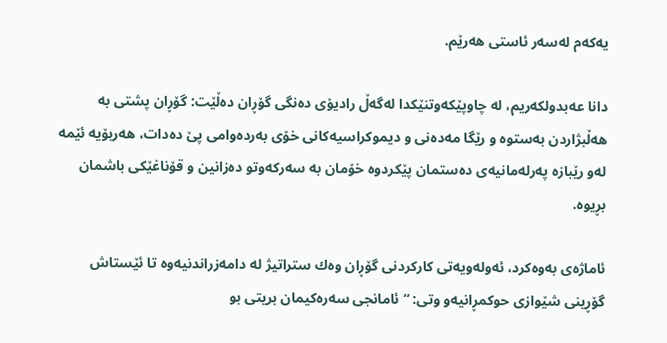یه‌كه‌م له‌سه‌ر ئاستى هه‌رێم.

دانا عه‌بدولكه‌ریم، لە چاوپێکەوتنێکدا لەگەڵ رادیۆی دەنگی گۆڕان دەڵێت: گۆڕان پشتى به‌ هه‌ڵبژاردن به‌ستوه‌ و رێگا مه‌ده‌نى و دیموكراسیه‌كانى خۆى به‌رده‌وامى پێ دەدات، هەربۆیە ئێمه‌ له‌و رێبازه‌ پەرلەمانیەی ده‌ستمان پێكردوه‌ خۆمان به‌ سه‌ركه‌وتو دەزانین و‌ قۆناغێكى باشمان بڕیوه‌.

ئاماژەی بەوەکرد، ئه‌وله‌ویه‌تى كاركردنى گۆڕان وه‌ك ستراتیژ له‌ دامه‌زراندنیه‌وه‌ تا ئێستاش گۆڕینى شێوازى حوكمڕانیه‌و وتی: “ئامانجى سه‌ره‌كیمان بریتى بو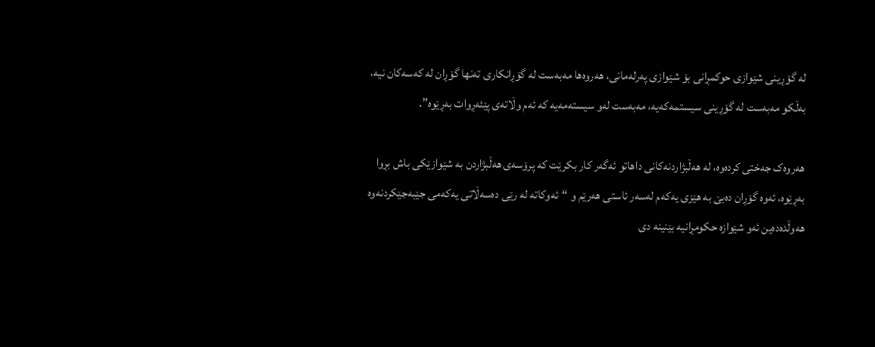له‌ گۆڕینى شێوازى حوكمڕانى بۆ شێوازى پەرله‌مانى، هەروەها مه‌به‌ست له‌ گۆڕانكارى ته‌نها گۆڕان له‌ كه‌سه‌كان نیه،‌ به‌ڵكو مه‌به‌ست له‌ گۆڕینى سیستمه‌كه‌یه‌، مه‌به‌ست له‌و سیستەمه‌یه‌ كه‌ ئه‌م وڵاته‌ى پێئه‌ڕوات به‌ڕێوه‌”.

هەروەک جەختی کردەوە، له‌ هه‌ڵبژاردنه‌كانى داهاتو ئه‌گه‌ر كار بکرێت کە پرۆسه‌ى هه‌ڵبژاردن به‌ شێوازێكى باش بڕوا به‌ڕێوه،‌ ئه‌وه‌ گۆڕان ده‌بێ به‌ هێزى یه‌كه‌م له‌سه‌ر ئاستى هه‌رێم و “ئه‌وكاته‌ له‌ رێى ده‌سه‌ڵاتى یه‌كه‌مى جێبه‌جێكردنه‌وه‌ هەوڵدەدەین ئه‌و شێوازه‌ حكومڕانیه‌ بێنینه‌ دى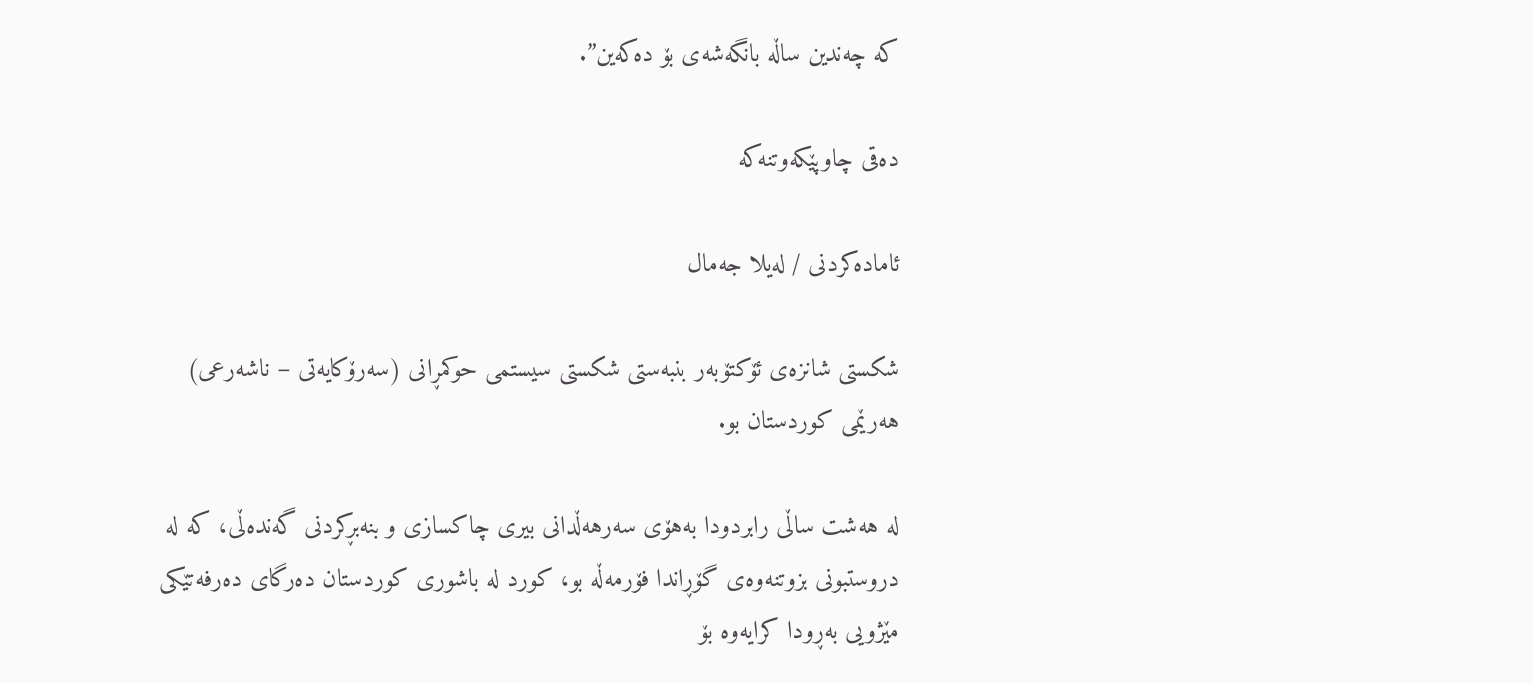كه‌ چه‌ندین ساڵه‌ بانگه‌شه‌ى بۆ ده‌كه‌ین”.

دەقی چاوپێکەوتنەکە

ئامادەکردنی / لەیلا جەمال

شکستی شانزەی ئۆکتۆبەر بنبەستی شکستی سیستمی حوکمڕانی (سەرۆکایەتی – ناشەرعی) هەرێمی کوردستان بو.

لە هەشت ساڵی رابردودا بەهۆی سەرهەڵدانی بیری چاکسازی و بنەبڕکردنی گەندەڵی، کە لە دروستبونی بزوتنەوەی گۆڕاندا فۆرمەڵە بو، کورد لە باشوری کوردستان دەرگای دەرفەتێکی مێژویی بەڕودا کرایەوە بۆ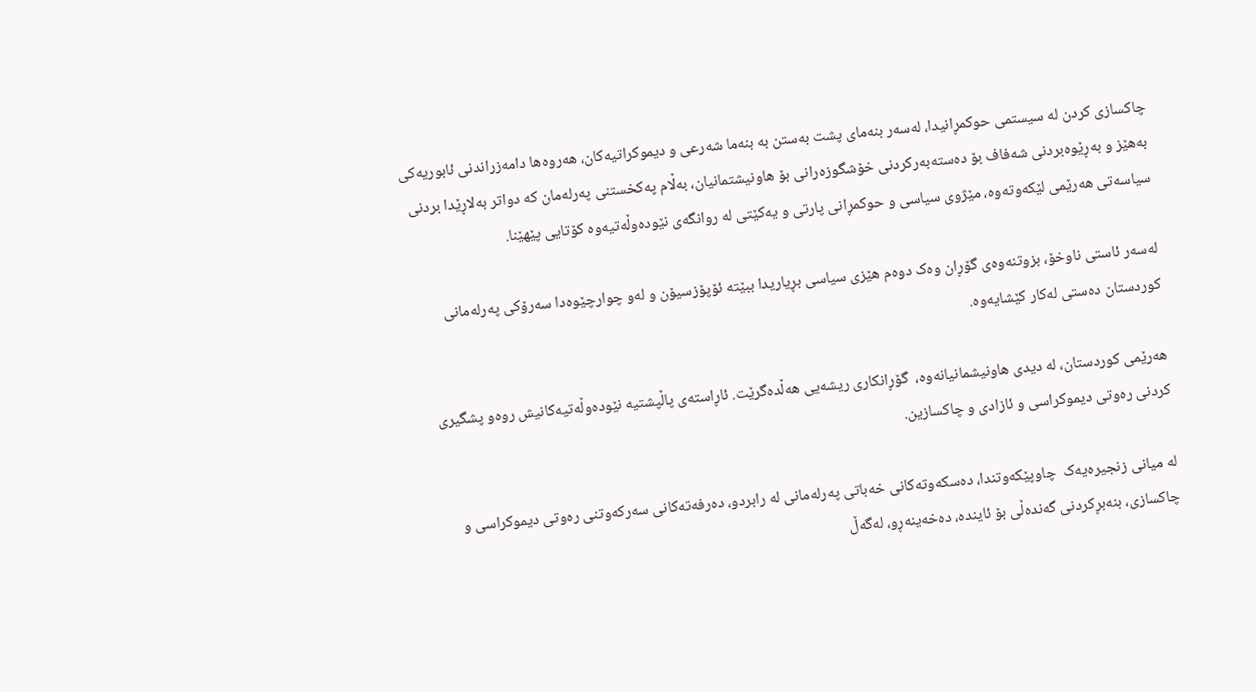چاکسازی کردن لە سیستمی حوکمڕانیدا، لەسەر بنەمای پشت بەستن بە بنەما شەرعی و دیموکراتیەکان، هەروەها دامەزراندنی ئابوریەکی بەهێز و بەڕێوەبردنی شەفاف بۆ دەستەبەرکردنی خۆشگوزەرانی بۆ هاونیشتمانیان، بەڵام پەکخستنی پەرلەمان کە دواتر بەلاڕێدا بردنی سیاسەتی هەرێمی لێکەوتەوە، مێژوی سیاسی و حوکمڕانی پارتی و یەکێتی لە روانگەی نێودەوڵەتیەوە کۆتایی پێهێنا.

لەسەر ئاستی ناوخۆ، بزوتنەوەی گۆڕان وەک دوەم هێزی سیاسی بڕیاریدا ببێتە ئۆپۆزسیۆن و لەو چوارچێوەدا سەرۆکی پەرلەمانی کوردستان دەستی لەکار کێشایەوە.

هەرێمی کوردستان، لە دیدی هاونیشمانیانەوە،  گۆڕانکاری ریشەیی هەڵدەگرێت. ئاڕاستەی پاڵپشتیە نێودەوڵەتیەکانیش روەو پشگیری کردنی رەوتی دیموکراسی و ئازادی و چاکسازین.

لە میانی زنجیرەیەک  چاوپێکەوتندا، دەسکەوتەکانی خەباتی پەرلەمانی لە رابردو، دەرفەتەکانی سەرکەوتنی رەوتی دیموکراسی و چاکسازی، بنەبڕکردنی گەندەڵی بۆ ئایندە، دەخەینەڕو، لەگەڵ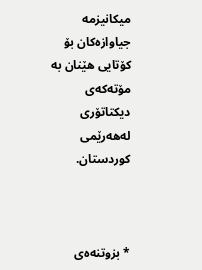میکانیزمە جیاوازەکان بۆ کۆتایی هێنان بە مۆتەکەی دیکتاتۆری لەهەرێمی کوردستان.



* بزوتنه‌ه‌ى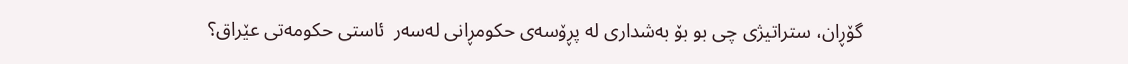گۆڕان، ستراتیژى چى بو‌ بۆ به‌شدارى له‌ پڕۆسه‌ى حكومڕانى له‌سه‌ر  ئاستى حكومه‌تى عێراق؟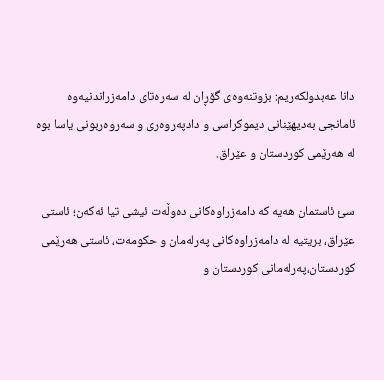دانا عه‌بدولكه‌ریم: بزوتنه‌وه‌ى گۆڕان له‌ سه‌ره‌تاى دامه‌زراندنیه‌وه‌ ئامانجى به‌دیهێنانى دیموكراسى و دادپه‌روه‌رى و سه‌روه‌ربونى یاسا بوه‌ له‌ هه‌رێمى كوردستان و عێراق.

سئ ئاستمان هه‌یه‌ كه‌ دامه‌زراوه‌كانى ده‌وڵه‌ت ئیشى تیا ئه‌كه‌ن؛ ئاستى عێراق،‌ بریتیه‌ له‌ دامه‌زراوه‌كانى پەرله‌مان و حكومه‌ت‌، ئاستى هه‌رێمى كوردستان،پەرله‌مانى كوردستان و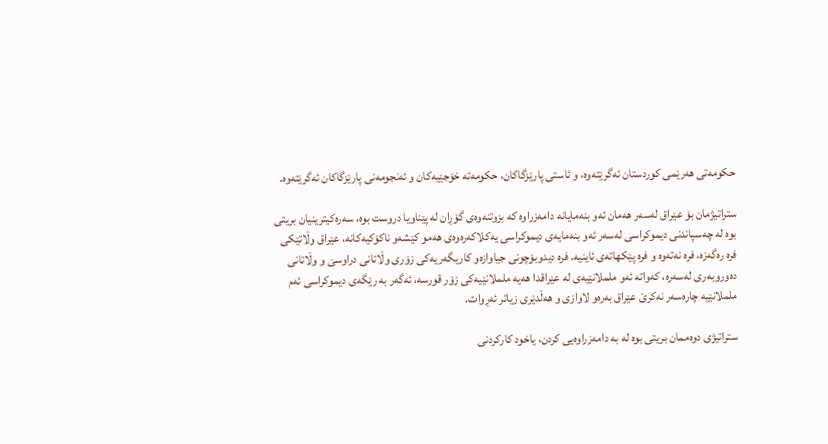حكومه‌تى هه‌رێمى كوردستان ئه‌گرێته‌وه‌، و ئاستى پارێزگاكان، حكومه‌ته‌ خۆجێیه‌كان و ئه‌نجومه‌نى پارێزگاكان ئه‌گرێته‌وه‌.

ستراتیژمان بۆ عێراق له‌سه‌ر هه‌مان ئه‌و بنه‌مایانه‌ دامه‌زراوه‌ كه‌ بزوتنه‌وه‌ى گۆڕان له‌ پێناویا دروست بوه‌، سه‌ره‌كیترینیان بریتى بوه‌ له‌ چه‌سپاندنى دیموكراسى له‌سه‌ر ئه‌و بنه‌مایه‌ی دیموكراسى یه‌كلاكه‌ره‌وه‌ى هه‌مو كێشه‌و ناكۆكیه‌كانه‌،‌ عێراق وڵاتێكى فره‌ ره‌گه‌زه‌، فره‌ نه‌ته‌وه‌ و فره‌ پێكهاته‌ى ئاینیه‌. فره‌ دیدوبۆچونى جیاوازه‌و كاریگه‌ریه‌كى زۆرى وڵاتانى دراوسێ و وڵاتانى ده‌وروبه‌رى له‌سه‌ره‌، كه‌واته‌ ئه‌و ململانێیه‌ی له‌ عێراقدا هه‌یه‌ ململانێیه‌كى زۆر قورسه،‌ ئه‌گه‌ر به‌ رێگه‌ى دیموكراسى ئه‌م ململانێیه‌ چاره‌سه‌ر نه‌كرێ عێراق به‌ره‌و لاوازى و هه‌ڵدێرى زیاتر ئه‌ڕوات.

ستراتیژى دوه‌ممان بریتى بوه‌ له‌ به‌ دامه‌زراوه‌یی كردن، یاخود كاركردنى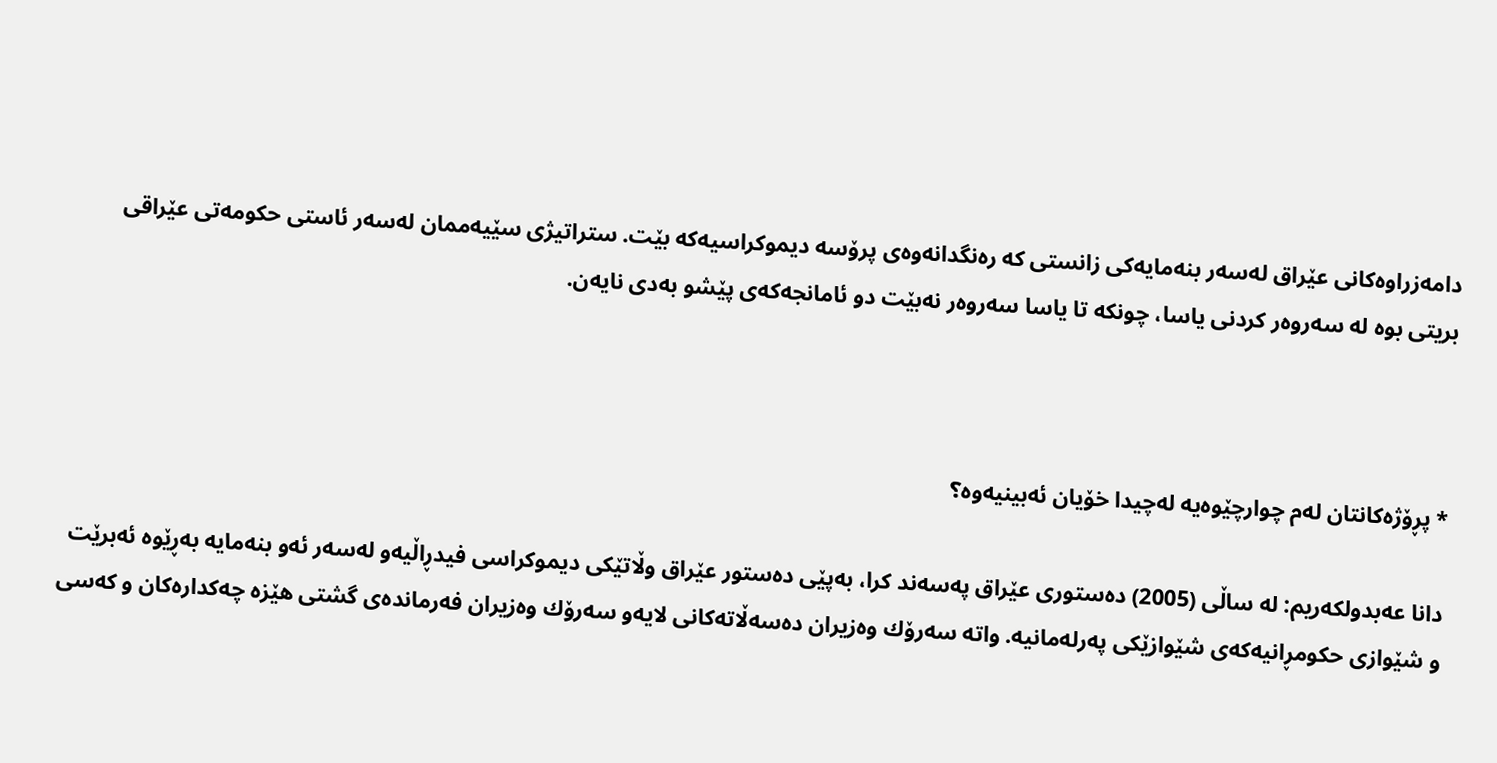دامه‌زراوه‌كانى عێراق له‌سه‌ر بنه‌مایه‌كى زانستى كه‌ ره‌نگدانه‌وه‌ى پرۆسه‌ دیموكراسیه‌كه‌ بێت. ستراتیژى سێیه‌ممان له‌سه‌ر ئاستى حكومه‌تى عێراقى بریتى بوه‌ له‌ سه‌روه‌ر كردنى یاسا، چونكه‌ تا یاسا سه‌روه‌ر نه‌بێت دو ئامانجه‌كه‌ى پێشو به‌دى نایه‌ن.



* پڕۆژه‌كانتان له‌م چوارچێوه‌یه‌ له‌چیدا خۆیان ئه‌بینیه‌وه‌؟

دانا عه‌بدولكه‌ریم: له‌ ساڵى (2005) ده‌ستورى عێراق په‌سه‌ند كرا، به‌پێى ده‌ستور عێراق وڵاتێكى دیموكراسى فیدڕاڵیه‌و له‌سه‌ر ئه‌و بنه‌مایه‌ به‌ڕێوه‌ ئه‌برێت و شێوازى حكومڕانیه‌كه‌ى شێوازێكى پەرله‌مانیه‌. واته‌ سه‌رۆك وه‌زیران ده‌سه‌ڵاته‌كانى لایه‌و سه‌رۆك وه‌زیران فه‌رمانده‌ى گشتى هێزه‌ چه‌كداره‌كان و كه‌سى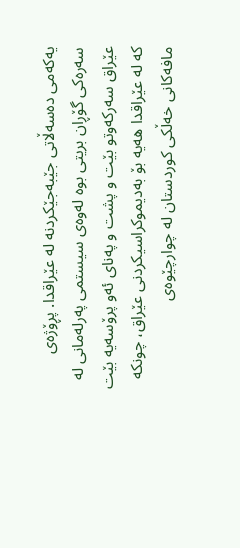یه‌كه‌مى ده‌سه‌ڵاتى جێبه‌جێكردنه‌ له‌ عێراقدا. پڕۆژه‌ى سه‌ره‌كى گۆڕان بریتی بوه‌ له‌وه‌ى سیستمى پەرله‌مانى له‌ عێراق سه‌ركه‌وتو بێت و پشت و په‌ناى ئه‌و پرۆسه‌یه‌ بێت كه‌ له‌ عێراقدا هه‌یه‌ بۆ به‌دیموكراسیكردنى عێراق، چونكه‌ مافه‌كانى خه‌ڵكى كوردستان له‌ چوارچێوه‌ى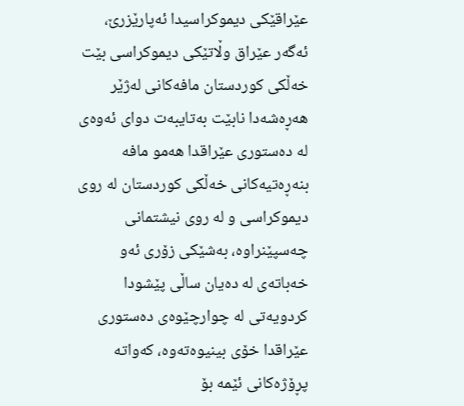عێراقێكى دیموكراسیدا ئه‌پارێزرێ، ئه‌گه‌ر عێراق وڵاتێكى دیموكراسى بێت خه‌ڵكى كوردستان مافه‌كانى له‌ژێر هه‌ڕه‌شه‌دا نابێت به‌تایبه‌ت دواى ئه‌وه‌ى له‌ ده‌ستورى عێراقدا هه‌مو مافه‌ بنه‌ڕه‌تیه‌كانى خه‌ڵكى كوردستان له‌ روى دیموكراسى و له‌ روى نیشتمانى چه‌سپێنراوه‌، به‌شێكى زۆری ئه‌و خه‌باته‌ى له‌ ده‌یان ساڵى پێشودا كردویه‌تى له‌ چوارچێوه‌ى ده‌ستورى عێراقدا خۆى بینیوه‌ته‌وه‌، كه‌واته‌ پڕۆژه‌كانى ئێمه‌ بۆ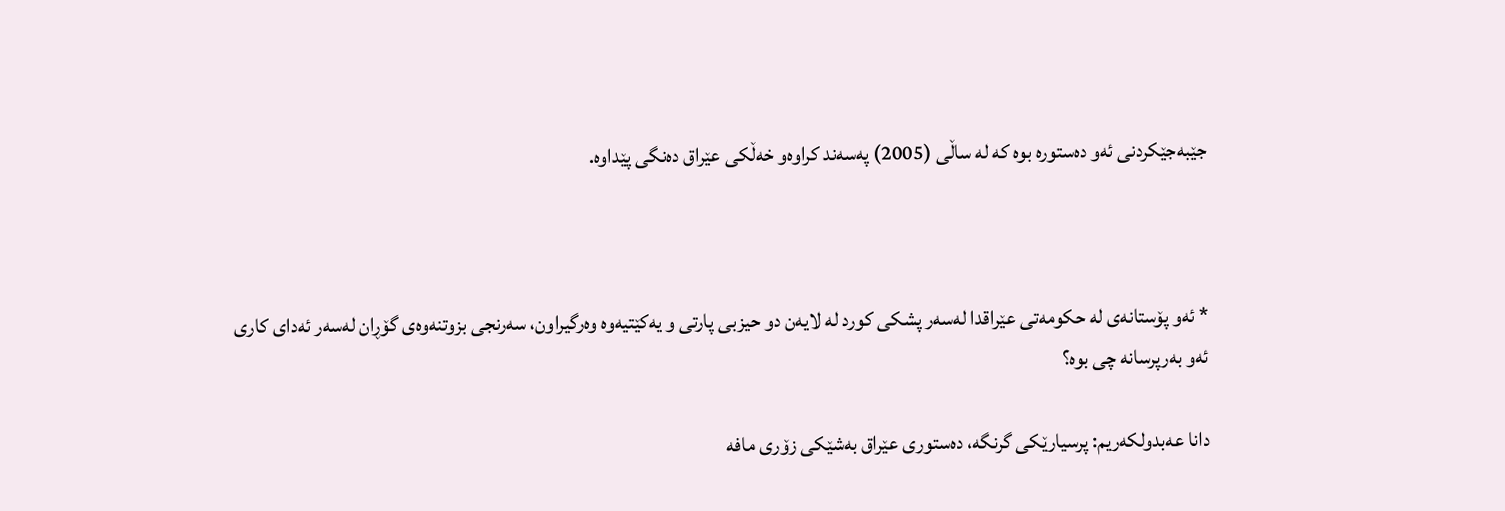جێبه‌جێكردنى ئه‌و ده‌ستوره‌ بوه‌ كه‌ له‌ ساڵى (2005) په‌سه‌ند كراوه‌و خه‌ڵكى عێراق ده‌نگى پێداوه‌.



* ئه‌و پۆستانه‌ى له‌ حكومه‌تى عێراقدا له‌سه‌ر پشكى كورد له‌ لایه‌ن دو حیزبى پارتى و یه‌كێتیه‌وه‌ وه‌رگیراون، سه‌رنجى بزوتنه‌وه‌ى گۆڕان له‌سه‌ر ئه‌داى كارى ئه‌و به‌رپرسانه‌ چى بوه‌؟

دانا عه‌بدولكه‌ریم: پرسیارێكى گرنگه‌، ده‌ستورى عێراق به‌شێكى زۆرى مافه‌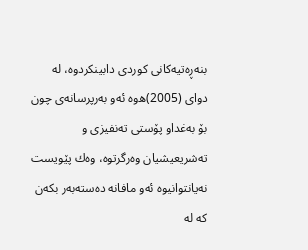بنه‌ڕه‌تیه‌كانى كوردى دابینكردوه‌، له‌ دواى (2005)ه‌وه‌ ئه‌و به‌رپرسانه‌ى چون بۆ به‌غداو پۆستى ته‌نفیزى و ته‌شریعیشیان وه‌رگرتوه‌، وه‌ك پێویست نه‌یانتوانیوه‌ ئه‌و مافانه‌ ده‌سته‌به‌ر بكه‌ن كه‌ له‌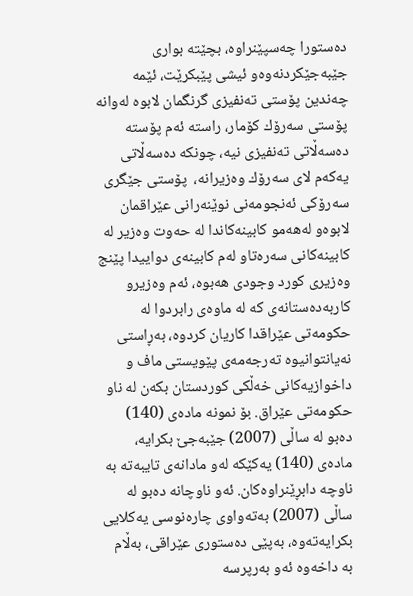ده‌ستورا چه‌سپێنراوه‌، بچێته‌ بوارى جێبه‌جێكردنه‌وه‌و ئیشى پێبكرێت، ئێمه‌ چه‌ندین پۆستى ته‌نفیزى گرنگمان لابوه‌ له‌وانه‌ پۆستى سه‌رۆك كۆمار، راسته‌ ئه‌م پۆسته‌ ده‌سه‌ڵاتى ته‌نفیزى نیه‌، چونكه‌ ده‌سه‌ڵاتى یه‌كه‌م لاى سه‌رۆك وه‌زیرانه‌،  پۆستى جێگرى سه‌رۆكى ئه‌نجومه‌نى نوێنه‌رانى عێراقمان لابوه‌و له‌هه‌مو كابینه‌كاندا له‌ حەوت وه‌زیر له‌ كابینه‌كانى سه‌ره‌تاو له‌م كابینه‌ى دواییدا پێنج وه‌زیرى كورد وجودى هه‌بوه‌، ئه‌م وه‌زیرو كاربه‌ده‌ستانه‌ى كه‌ له‌ ماوه‌ى رابردوا له‌ حكومه‌تى عێراقدا كاریان كردوه‌، به‌ڕاستى نه‌یانتوانیوه‌ ته‌رجه‌مه‌ى پێویستى ماف و داخوازیه‌كانى خه‌ڵكى كوردستان بكه‌ن له‌ ناو حكومه‌تى عێراق. بۆ نمونه‌ ماده‌ى (140) ده‌بو له‌ ساڵى (2007) جێبه‌جێ بكرایه‌، ماده‌ى (140) یه‌كێكه‌ له‌و مادانه‌ى تایبه‌ته‌ به‌ ناوچه‌ دابڕێنراوه‌كان. ئه‌و ناوچانه‌ ده‌بو له‌ ساڵى (2007) به‌ته‌واوى چاره‌نوسى یه‌كلایی بكرایه‌ته‌وه‌، به‌پێى ده‌ستورى عێراقى، به‌ڵام به‌ داخه‌وه‌ ئه‌و به‌رپرسه‌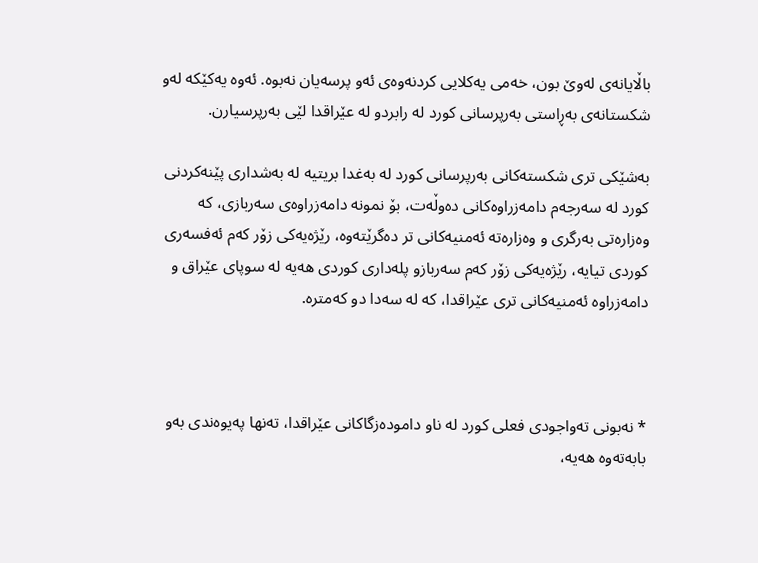باڵایانه‌ى له‌وێ بون، خه‌مى یه‌كلایی كردنه‌وه‌ى ئه‌و پرسه‌یان نه‌بوه‌. ئه‌وه‌ یه‌كێكه‌ له‌و شكستانه‌ى به‌ڕاستى به‌رپرسانى كورد له‌ رابردو له‌ عێراقدا لێى به‌رپرسیارن.

به‌شێكى ترى شكسته‌كانى به‌رپرسانى كورد له‌ به‌غدا بریتیه‌ له‌ به‌شدارى پێنه‌كردنى كورد له‌ سه‌رجه‌م دامەزراوەکانی ده‌وڵه‌ت، بۆ نمونه‌ دامه‌زراوه‌ى سه‌ربازى، كه‌ وه‌زاره‌تى به‌رگرى و وه‌زاره‌ته‌ ئه‌منیه‌كانى تر ده‌گرێته‌وه‌، رێژه‌یه‌كى زۆر كه‌م ئه‌فسه‌رى كوردى تیایه‌، رێژه‌یه‌كى زۆر كه‌م سه‌ربازو پله‌دارى كوردى هه‌یه‌ له‌ سوپاى عێراق و دامه‌زراوه‌ ئه‌منیه‌كانى ترى عێراقدا، كه‌ له‌ سه‌دا دو كه‌متره‌.



* نه‌بونى ته‌واجودى فعلى كورد له‌ ناو داموده‌زگاكانى عێراقدا، ته‌نها په‌یوه‌ندى به‌و بابه‌ته‌وه‌‌ هه‌یه‌،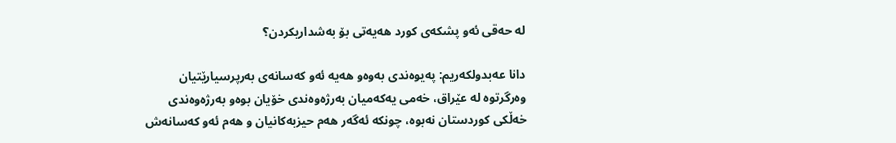له‌ حه‌قى ئه‌و پشكه‌ى كورد هه‌یه‌تى بۆ به‌شداریكردن؟

دانا عه‌بدولكه‌ریم: په‌یوه‌ندى به‌وه‌و هه‌یه‌ ئه‌و كه‌سانه‌ى به‌رپرسیارێتیان وه‌رگرتوه‌ له‌ عێراق، خه‌مى یه‌كه‌میان به‌رژه‌وه‌ندى خۆیان بوه‌و به‌رژه‌وه‌ندى خه‌ڵكى كوردستان نه‌بوه‌، چونكه‌ ئه‌گه‌ر هه‌م حیزبه‌كانیان و هه‌م ئه‌و كه‌سانه‌ش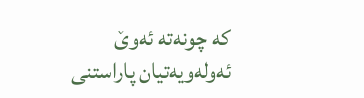كه‌ چونه‌ته‌ ئه‌وێ ئه‌وله‌ویه‌تیان پاراستنى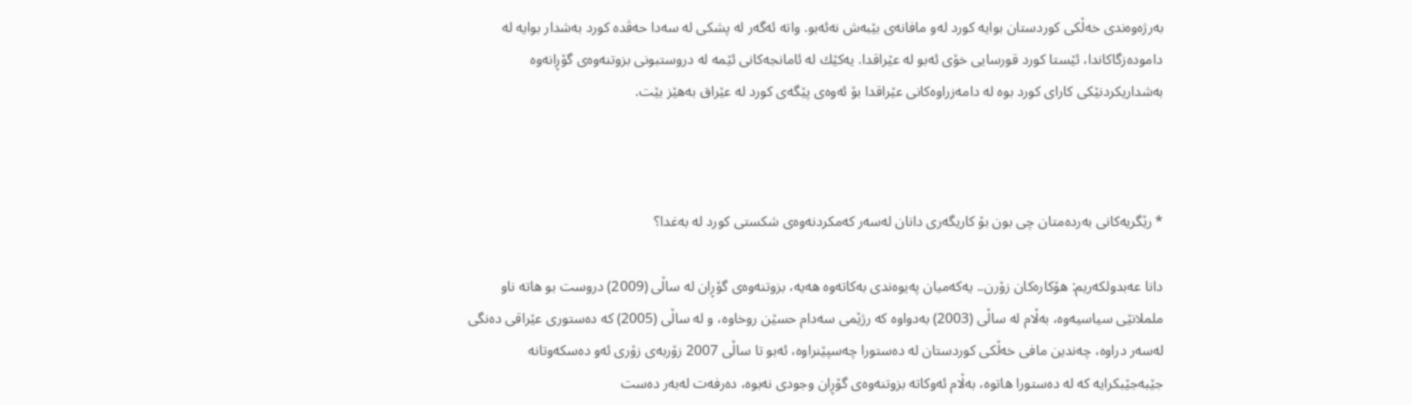به‌رژه‌وه‌ندى خه‌ڵكى كوردستان بوایه‌ كورد له‌و مافانه‌ى بێبه‌ش نه‌ئه‌بو. واته‌ ئه‌گه‌ر له‌ پشكى له‌ سه‌دا حه‌ڤده‌ كورد به‌شدار بوایه‌ له‌ داموده‌زگاكاندا، ئێستا كورد قورسایی خۆى ئه‌بو له‌ عێراقدا. یه‌كێك له‌ ئامانجه‌كانى ئێمه‌ له‌ دروستبونى بزوتنه‌وه‌ى گۆڕانه‌وه‌ به‌شداریكردنێكى كاراى كورد بوه‌ له‌ دامەزراوەکانی عێراقدا بۆ ئه‌وه‌ى پێگه‌ى كورد له‌ عێراق به‌هێز بێت.



* رێگریه‌كانى به‌رده‌متان چى بون بۆ كاریگه‌رى دانان له‌سه‌ر كه‌مكردنه‌وه‌ى شكستى كورد له‌ به‌غدا؟

دانا عه‌بدولكه‌ریم: هۆكاره‌كان زۆرن.. یه‌كه‌میان په‌یوه‌ندى به‌كاته‌وە هه‌یه‌، بزوتنه‌وه‌ى گۆڕان له‌ ساڵى (2009) دروست بو هاته‌ ناو ململانێى سیاسیه‌وه‌، به‌ڵام له‌ ساڵى (2003) به‌دواوه‌ كه‌ رژێمى سه‌دام حسێن روخاوه‌، و له‌ ساڵى (2005) كه‌ ده‌ستورى عێراقى ده‌نگى له‌سه‌ر دراوه‌، چه‌ندین مافى خه‌ڵكى كوردستان له‌ ده‌ستورا چه‌سپێنراوه‌، ئه‌بو تا ساڵى 2007 زۆربه‌ى زۆرى ئه‌و ده‌سكه‌وتانه‌ جێبه‌جێبكرایه‌ كه‌ له‌ ده‌ستورا هاتوه‌، به‌ڵام ئه‌وكاته‌ بزوتنه‌وه‌ى گۆڕان وجودى نه‌بوه‌، ده‌رفه‌ت له‌به‌ر ده‌ست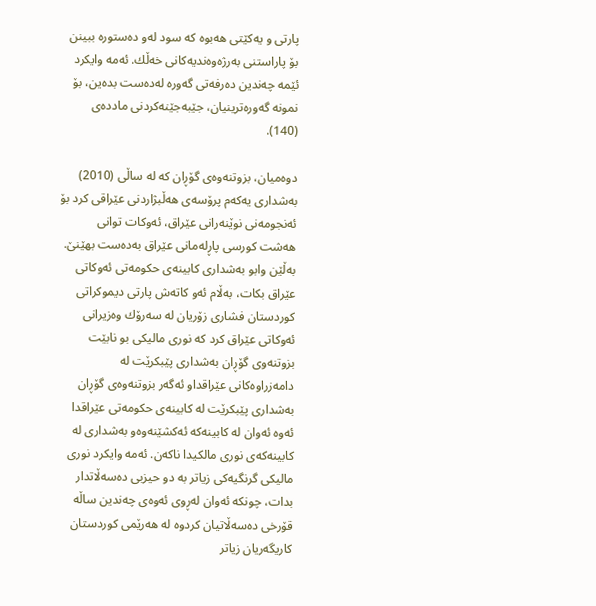پارتى و یه‌كێتى هه‌بوه‌ كه‌ سود له‌و ده‌ستوره‌ ببینن بۆ پاراستنى به‌رژه‌وەندیه‌كانى خه‌ڵك. ئه‌مه‌ وایكرد ئێمه‌ چه‌ندین ده‌رفه‌تى گه‌وره‌ له‌ده‌ست بده‌ین، بۆ نمونه‌ گه‌وره‌ترینیان، جێبه‌جێنه‌كردنى مادده‌ى (140).

دوه‌میان، بزوتنه‌وه‌ى گۆڕان كه‌ له‌ ساڵى (2010) به‌شدارى یه‌كه‌م پرۆسه‌ى هه‌ڵبژاردنى عێراقى كرد بۆ ئه‌نجومه‌نى نوێنه‌رانى عێراق، ئه‌وكات توانى هه‌شت كورسى پاڕله‌مانى عێراق به‌ده‌ست بهێنێ. به‌ڵێن وابو به‌شدارى كابینه‌ى حكومه‌تى ئه‌وكاتى عێراق بكات، به‌ڵام ئه‌و كاته‌ش پارتى دیموكراتى كوردستان فشارى زۆریان له‌ سه‌رۆك وه‌زیرانى ئه‌وكاتى عێراق كرد كه‌ نورى مالیكى بو نابێت بزوتنه‌وى گۆڕان به‌شدارى پێبكرێت له‌ دامه‌زراوه‌كانى عێراقداو ئه‌گه‌ر بزوتنه‌وه‌ى گۆڕان به‌شدارى پێبكرێت له‌ كابینه‌ى حكومه‌تى عێراقدا ئه‌وه‌ ئه‌وان له‌ كابینه‌كه‌ ئه‌كشێنه‌وه‌و به‌شدارى له‌ كابینه‌كه‌ى نورى مالكیدا ناكه‌ن. ئه‌مه‌ وایكرد نورى مالیكى گرنگیه‌كى زیاتر به‌ دو حیزبى ده‌سه‌ڵاتدار بدات، چونكه‌ ئه‌وان له‌ڕوى ئه‌وه‌ى چه‌ندین ساڵه‌ قۆرخى ده‌سه‌ڵاتیان كردوه‌ له‌ هه‌رێمى كوردستان كاریگه‌ریان زیاتر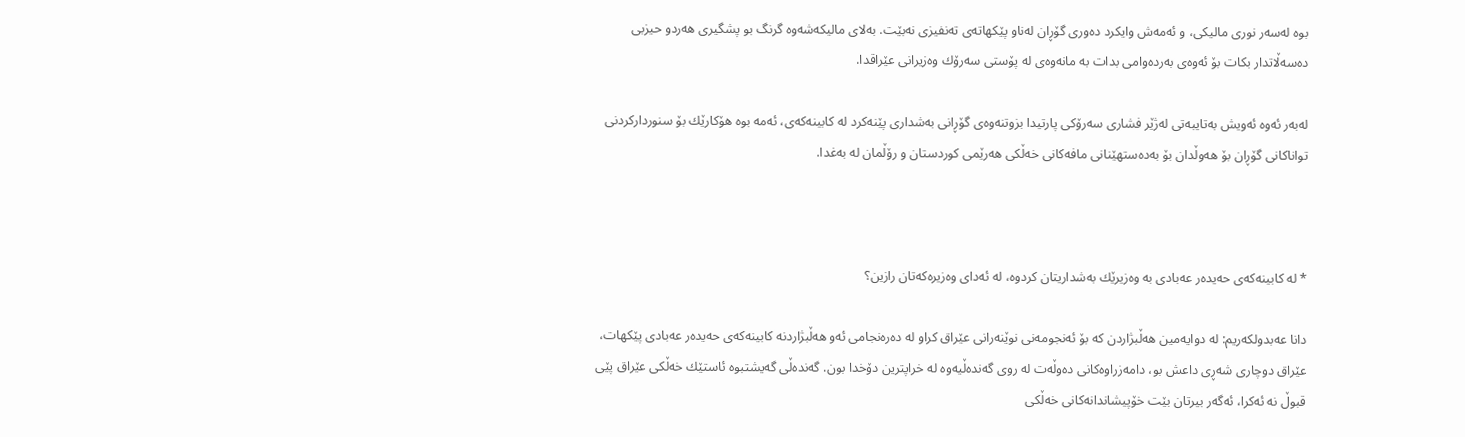بوه‌ له‌سه‌ر نورى مالیكى، و ئه‌مه‌ش وایكرد ده‌ورى گۆڕان له‌ناو پێكهاته‌ى ته‌نفیزى نه‌بێت. به‌لاى مالیكه‌شه‌وه‌ گرنگ بو پشگیرى هه‌ردو حیزبى ده‌سه‌ڵاتدار بكات بۆ ئه‌وه‌ى به‌رده‌وامى بدات به‌ مانه‌وه‌ى له‌ پۆستى سه‌رۆك وه‌زیرانى عێراقدا.

له‌به‌ر ئه‌وه‌ ئه‌ویش به‌تایبه‌تى له‌ژێر فشارى سه‌رۆكى پارتیدا بزوتنه‌وه‌ى گۆڕانى به‌شدارى پێنه‌كرد له‌ كابینه‌كه‌ى، ئه‌مه‌ بوه‌ هۆكارێك بۆ سنورداركردنى تواناكانى گۆڕان بۆ هه‌وڵدان بۆ به‌ده‌ستهێنانى مافه‌كانى خه‌ڵكى هه‌رێمى كوردستان و رۆڵمان له‌ به‌غدا.



* له‌‌ كابینه‌كه‌ى حه‌یده‌ر عەبادی به‌ وه‌زیرێك به‌شداریتان كردوه‌، له‌ ئه‌داى وه‌زیره‌كه‌تان رازین؟

دانا عه‌بدولكه‌ریم: له‌ دوایه‌مین هه‌ڵبژاردن كه‌ بۆ ئه‌نجومه‌نى نوێنه‌رانى عێراق كراو له‌ ده‌ره‌نجامى ئه‌و هه‌ڵبژاردنه‌ كابینه‌كه‌ى حه‌یده‌ر عه‌بادى پێكهات، عێراق دوچارى شه‌ڕى داعش بو، دامه‌زراوه‌كانى ده‌وڵه‌ت له‌ روى گه‌نده‌ڵیه‌وه‌ له‌ خراپترین دۆخدا بون. گه‌نده‌ڵى گه‌یشتبوه‌ ئاستێك خه‌ڵكى عێراق پێى قبوڵ نه‌ ئه‌كرا، ئه‌گه‌ر بیرتان بێت خۆپیشاندانه‌كانى خه‌ڵكى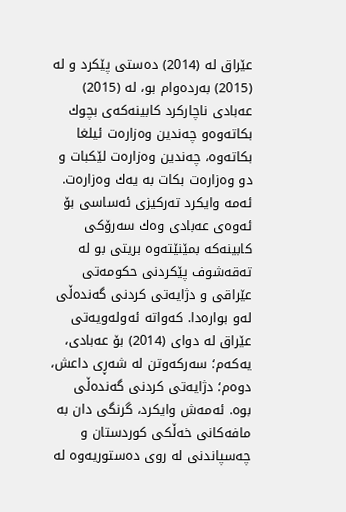عێراق له‌ (2014) ده‌ستى پێكرد و له‌ (2015) به‌رده‌وام بو، له‌ (2015) عه‌بادى ناچاركرد كابینه‌كه‌ى بچوك بكاته‌وه‌و چه‌ندین وه‌زاره‌ت ئیلغا بكاته‌وه‌، چه‌ندین وه‌زاره‌ت لێكبات و دو وه‌زاره‌ت بكات به‌ یه‌ك وه‌زاره‌ت. ئه‌مه‌ وایكرد ته‌ركیزى ئه‌ساسى بۆ ئه‌وه‌ى عه‌بادى وه‌ك سه‌رۆكى كابینه‌كه‌ بمێنێته‌وه‌ بریتى بو له‌ ته‌قه‌شوف پێكردنى حكومه‌تى عێراقى و دژایه‌تى كردنى گه‌نده‌ڵى له‌و بواره‌دا. كه‌واته‌ ئه‌وله‌ویه‌تى عێراق له‌ دواى (2014) بۆ عه‌بادى، یه‌كه‌م؛ سه‌ركه‌وتن له‌ شه‌ڕى داعش، دوه‌م؛ دژایه‌تى كردنى گه‌نده‌ڵى بوه‌. ئه‌مه‌ش وایكرد، گرنگى دان به‌ مافه‌كانى خه‌ڵكى كوردستان و چه‌سپاندنى له‌ روى ده‌ستوریه‌وه‌ له‌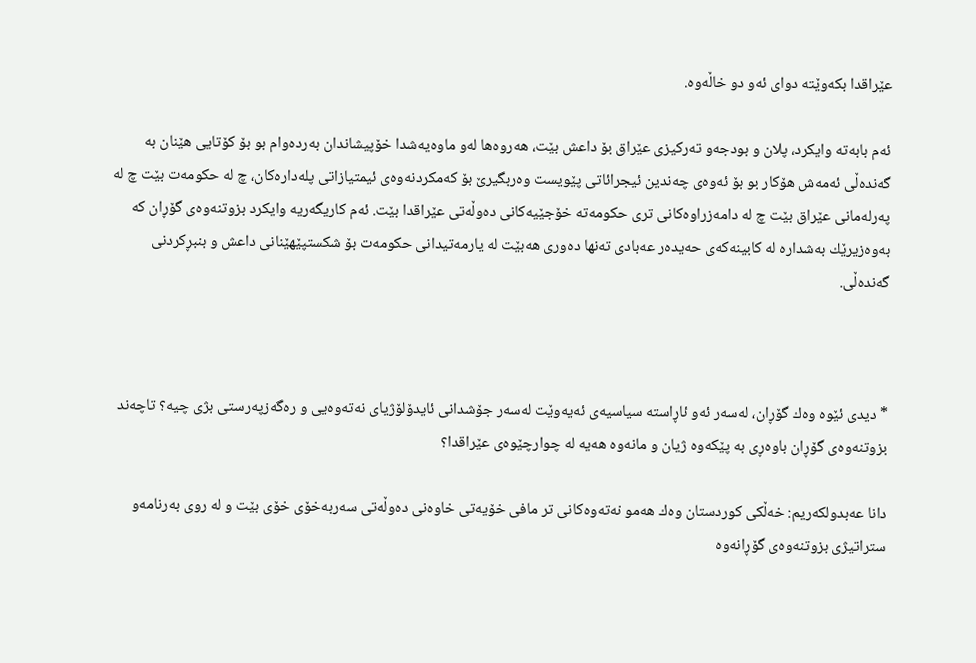عێراقدا بكه‌وێته‌ دواى ئه‌و دو خاڵه‌وه‌.

ئه‌م بابه‌ته‌ وایكرد، پلان و بودجه‌و ته‌ركیزى عێراق بۆ داعش بێت، هه‌روه‌ها له‌و ماوه‌یه‌شدا خۆپیشاندان به‌رده‌وام بو بۆ كۆتایی هێنان به‌ گه‌نده‌ڵى ئه‌مه‌ش هۆكار بو بۆ ئه‌وه‌ى چه‌ندین ئیجرائاتى پێویست وه‌ربگیرێ بۆ كه‌مكردنه‌وه‌ى ئیمتیازاتى پله‌داره‌كان، چ له‌ حكومه‌ت بێت چ له‌ په‌رله‌مانى عێراق بێت چ له‌ دامه‌زراوه‌كانى ترى حكومه‌ته‌ خۆجێیه‌كانى ده‌وڵه‌تى عێراقدا بێت. ئه‌م كاریگه‌ریه‌ وایكرد بزوتنه‌وه‌ى گۆڕان كه‌ به‌وه‌زیرێك به‌شداره‌ له‌ كابینه‌كه‌ى حه‌یده‌ر عەبادی ته‌نها ده‌ورى هه‌بێت له‌ یارمه‌تیدانى حكومه‌ت بۆ شكستپێهێنانى داعش و بنبڕكردنى گه‌نده‌ڵى.



* دیدى ئێوه‌ وه‌ك گۆڕان، له‌سه‌ر ئه‌و ئاڕاسته‌ سیاسیه‌ی ئه‌یه‌وێت له‌سه‌ر جۆشدانى ئایدۆلۆژیای نه‌ته‌وه‌یی و ره‌گه‌زپه‌رستى بژی چیه‌؟ تاچه‌ند بزوتنه‌وه‌ى گۆڕان باوه‌ڕى به‌ پێكه‌وه‌ ژیان و مانه‌وه‌ هه‌یه‌ له‌ چوارچێوه‌ى عێراقدا؟

دانا عه‌بدولكه‌ریم: خه‌ڵكى كوردستان وه‌ك هه‌مو نه‌ته‌وه‌كانى تر مافى خۆیه‌تى خاوه‌نى ده‌وڵه‌تى سه‌ربه‌خۆى خۆى بێت و له‌ روى به‌رنامه‌و ستراتیژى بزوتنه‌وه‌ى گۆڕانه‌وه‌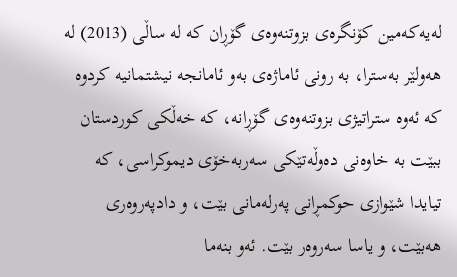له‌یه‌كه‌مین كۆنگره‌ى بزوتنه‌وه‌ى گۆڕان كه‌ له‌ ساڵى (2013) له‌ هه‌ولێر به‌سترا، به‌ رونى ئاماژه‌ى به‌و ئامانجه‌ نیشتمانیه‌ كردوه‌ كه‌ ئه‌وه‌ ستراتیژى بزوتنه‌وه‌ى گۆڕانه‌، كه‌ خه‌ڵكى كوردستان ببێت به‌ خاوه‌نى ده‌وڵه‌تێكى سه‌ربه‌خۆى دیموكراسى، كه‌ تیایدا شێوازى حوكمڕانى پەرله‌مانى بێت، و دادپه‌روه‌رى هه‌بێت، و یاسا سه‌روه‌ر بێت. ئه‌و بنه‌ما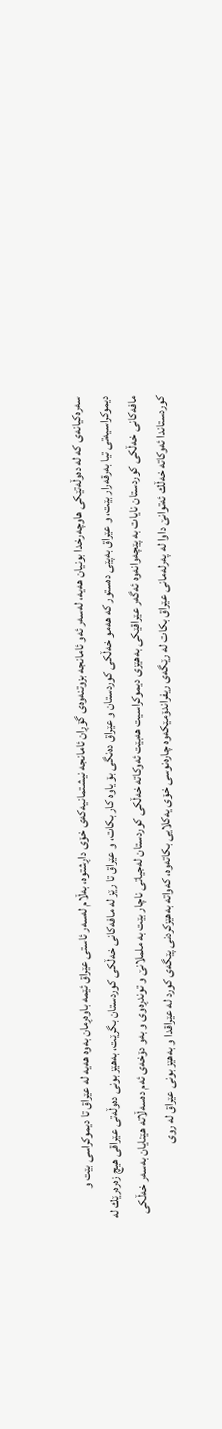سه‌ره‌كیانه‌ى كه‌ له‌ ده‌وڵه‌تێكى هاوچه‌رخدا بونیان هه‌یه‌، له‌سه‌ر ئه‌و ئامانجه‌ بزوتنه‌وه‌ى گۆڕان ئامانجه‌ نیشتمانیه‌كه‌ى خۆى داڕشتوه،‌ به‌ڵام له‌سه‌ر ئاستى عێراق ئێمه‌ باوه‌ڕمان به‌وه‌ هه‌یه‌ له‌ عێراق تا دیموكراسى بێت و دیموكراسیه‌تى تیا به‌رقه‌رار بێت، و عێراق به‌پێى ده‌ستور كه‌ هه‌مو خه‌ڵكى كوردستان و عێراق ده‌نگى بۆ یاوه‌ كار بكات، و عێراق تا رێز له‌ مافه‌كانى خه‌ڵكى كوردستان بگرێت، به‌هێز بونى ده‌وڵه‌تى عێراقى هیچ زه‌ره‌رێك له‌ مافه‌كانى خه‌ڵكى كوردستان نایات به‌ پێچه‌وانه‌وه‌ ئه‌گه‌ر عێراقێكى به‌هێزى دیموكراسیت هه‌بێت ئه‌وكاته‌ خه‌ڵكى كوردستان له‌جیاتى ناچار بێت به‌ ململانێ و توندڕه‌وى و به‌و دۆخه‌ى ئه‌م ده‌سه‌ڵاته‌ هێنایان به‌سه‌ر خه‌ڵكى كوردستاندا ئه‌وكاته‌ خه‌ڵك ئه‌توانێ داوا له‌ په‌رله‌مانى عێراق بكات له‌ رێگه‌ى ریفراندۆمێكه‌وه‌ چاره‌نوسى خۆى یه‌كلایی بكاته‌وه‌، كه‌واته‌ به‌هێزكردنى پێگه‌ى كورد له‌ عێراقدا و به‌هێز بونى عێراق له‌ روى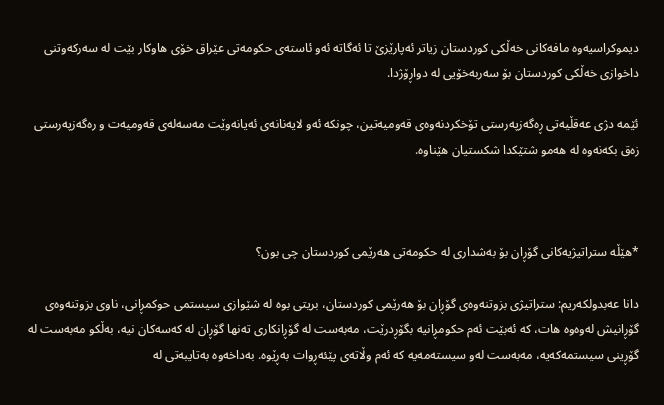دیموكراسیه‌وه‌ مافه‌كانى خه‌ڵكى كوردستان زیاتر ئه‌پارێزێ تا ئه‌گاته‌ ئه‌و ئاسته‌ى حكومه‌تى عێراق خۆى هاوكار بێت له‌ سه‌ركه‌وتنى داخوازى خه‌ڵكى كوردستان بۆ سه‌ربه‌خۆیی له‌ دواڕۆژدا.

ئێمه‌ دژى عه‌قڵیه‌تى ڕه‌گه‌زپه‌رستى تۆخكردنه‌وه‌ى قه‌ومیه‌تین، چونكه‌ ئه‌و لایه‌نانه‌ى ئه‌یانه‌وێت مه‌سه‌له‌ى قه‌ومیه‌ت و ره‌گه‌زپه‌رستى زه‌ق بكه‌نه‌وه‌ له‌ هه‌مو شتێكدا شكستیان هێناوه‌.



*هێڵه‌ ستراتیژیه‌كانى گۆڕان بۆ به‌شدارى له‌ حكومه‌تى هه‌رێمى كوردستان چى بون؟

دانا عه‌بدولكه‌ریم: ستراتیژى بزوتنه‌وه‌ى گۆڕان بۆ هه‌رێمى كوردستان، بریتى بوه‌ له‌ شێوازى سیستمى حوكمڕانى، ناوى بزوتنه‌وه‌ى گۆڕانیش له‌وه‌وه‌ هات، كه‌ ئه‌بێت ئه‌م حكومڕانیه‌ بگۆڕدرێت، مه‌به‌ست له‌ گۆڕانكارى ته‌نها گۆڕان له‌ كه‌سه‌كان نیه،‌ به‌ڵكو مه‌به‌ست له‌ گۆڕینى سیستمه‌كه‌یه‌، مه‌به‌ست له‌و سیستەمه‌یه‌ كه‌ ئه‌م وڵاته‌ى پێئه‌ڕوات به‌ڕێوه‌. به‌داخه‌وه‌ به‌تایبه‌تى له‌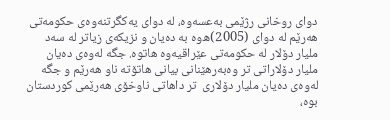دواى روخانى رژێمى به‌عسه‌وه‌، له‌ دواى یه‌كگرتنه‌وه‌ى حكومه‌تى هه‌رێم له‌ دواى (2005)ه‌وه‌ به‌ ده‌یان و نزیكه‌ى زیاتر له‌ سه‌د ملیار دۆلار له‌ حكومه‌تى عێراقیه‌وه‌ هاتوه‌. جگه‌ له‌وه‌ى ده‌یان ملیار دۆلاراتى تر وه‌به‌رهێنانى بیانى هاتۆته‌ ناو هه‌رێم و جگه‌ له‌وه‌ى ده‌یان ملیار دۆلارى  تر داهاتى ناوخۆى هه‌رێمى كوردستان بوه‌،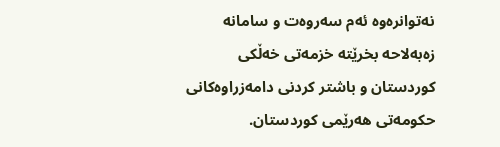نه‌توانره‌وه‌ ئه‌م سه‌روه‌ت و سامانه‌ زه‌به‌لاحه‌ بخرێته‌ خزمه‌تى خه‌ڵكى كوردستان و باشتر كردنى دامه‌زراوه‌كانى حكومه‌تى هه‌رێمى كوردستان.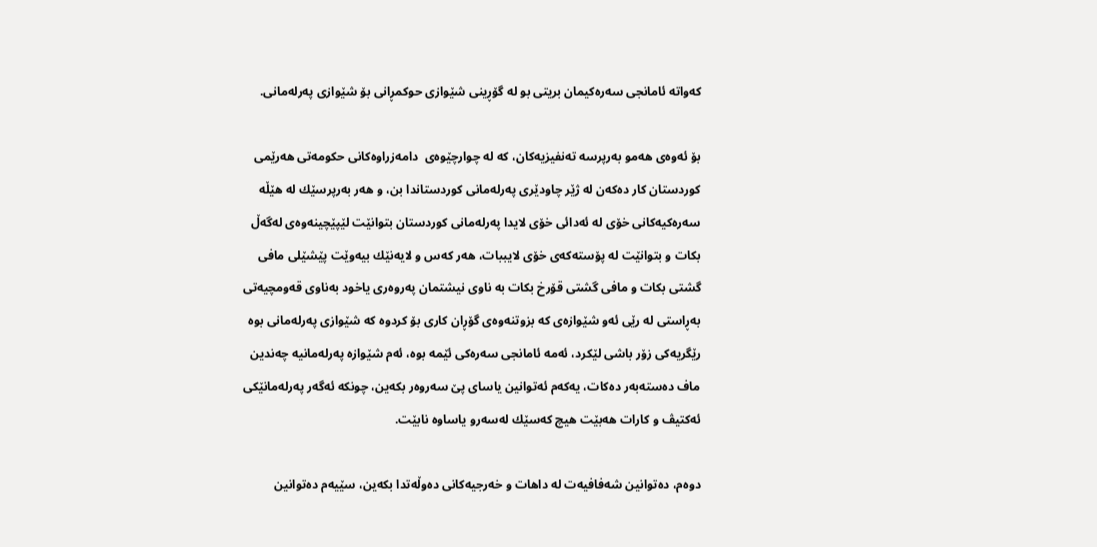كه‌واته‌ ئامانجى سه‌ره‌كیمان بریتى بو له‌ گۆڕینى شێوازى حوكمڕانى بۆ شێوازى پەرله‌مانى.

بۆ ئه‌وه‌ى هه‌مو به‌رپرسه‌ ته‌نفیزیه‌كان، كه‌ له‌ چوارچێوه‌ى  دامه‌زراوه‌كانى حكومه‌تى هه‌رێمى كوردستان كار ده‌كه‌ن له‌ ژێر چاودێرى په‌رله‌مانى كوردستاندا بن، و هه‌ر به‌رپرسێك له‌ هێڵه‌ سه‌ره‌كیه‌كانى خۆى له‌ ئه‌دائى خۆى لایدا په‌رله‌مانى كوردستان بتوانێت لێپێچینه‌وه‌ى له‌گه‌ڵ بكات و بتوانێت له‌ پۆسته‌كه‌ى خۆى لایببات، هه‌ر كه‌س و لایه‌نێك بیه‌وێت پێشێلی مافى گشتى بكات و مافى گشتى قۆرخ بكات به‌ ناوى نیشتمان په‌روه‌رى یاخود به‌ناوى قه‌ومچیه‌تى به‌ڕاستى له‌ رێى ئه‌و شێوازه‌ى كه‌ بزوتنه‌وه‌ى گۆڕان كارى بۆ كردوه‌ كه‌ شێوازى پەرله‌مانى بوه‌ رێگریه‌كى زۆر باشى لێكرد، ئه‌مه‌ ئامانجى سه‌ره‌كى ئێمه‌ بوه‌، ئه‌م شێوازه‌ پەرله‌مانیه‌ چه‌ندین ماف ده‌سته‌به‌ر ده‌كات، یه‌كه‌م ئه‌توانین یاساى پێ سه‌روه‌ر بكه‌ین، چونكه‌ ئه‌گه‌ر پەرله‌مانێكى ئه‌كتیڤ و كارات هه‌بێت هیچ كه‌سێك له‌سه‌رو یاساوه‌ نابێت.

دوه‌م، ده‌توانین شه‌فافیه‌ت له‌ داهات و خه‌رجیه‌كانى ده‌وڵه‌تدا بكه‌ین، سێیه‌م ده‌توانین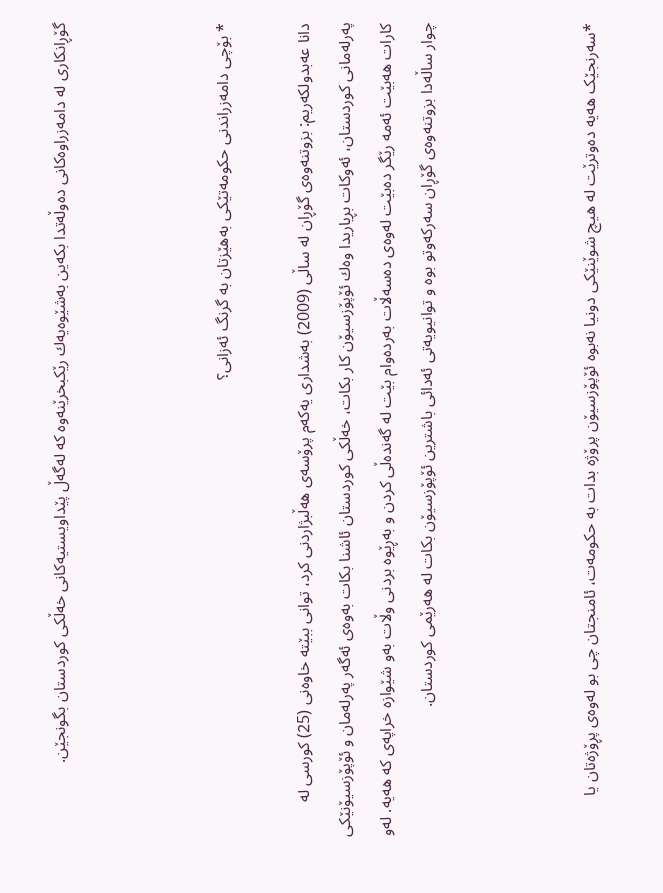گۆڕانكارى له‌ دامه‌زراوه‌كانى ده‌وڵه‌تدا بكه‌ین به‌شێوه‌یه‌ك رێكبخرێنه‌وه‌ كه‌ له‌گه‌ڵ پێداویستیه‌كانى خه‌ڵكى كوردستان بگونجێن.



* بۆچى دامه‌زراندنى حكومه‌تێكى به‌هێزتان به‌ گرنگ ئه‌زانى؟

دانا عه‌بدولكه‌ریم: بزوتنه‌وه‌ى گۆڕان له‌ ساڵى (2009) به‌شدارى یه‌كه‌م پرۆسه‌ى هه‌ڵبژاردنى كرد، توانى ببێته‌ خاوه‌نى (25) كورسى له‌ پەرله‌مانى كوردستان، ئه‌وكات بڕیاریدا وه‌ك ئۆپۆزسیۆن كار بكات، خه‌ڵكى كوردستان ئاشنا بكات به‌وه‌ى ئه‌گه‌ر پەرله‌مان و ئۆپۆزسیۆنێكى كارات هه‌بێت ئه‌مه‌ رێگر ده‌بێت له‌وه‌ى ده‌سه‌ڵات به‌رده‌وام بێت له‌ گه‌نده‌ڵى كردن و به‌ڕێوه‌ بردنى وڵات به‌و شێوازه‌ خراپه‌ى كه‌ هه‌یه‌. له‌و چوار ساڵه‌دا بزوتنه‌وه‌ى گۆڕان سه‌ركه‌وتو بوه‌ و توانیویه‌تى ئه‌دائى باشترین ئۆپۆزسیۆن بكات له‌ هه‌رێمى كوردستان.



*سەرنجێک هەیە دەوترێت له‌ هیچ شوێنێكى دونیا نه‌بوه‌ ئۆپۆزسیۆن پرۆژه‌ بدات به‌ حكومه‌ت، ئامنجتان چی بو له‌وه‌ى پڕۆژه‌تان یا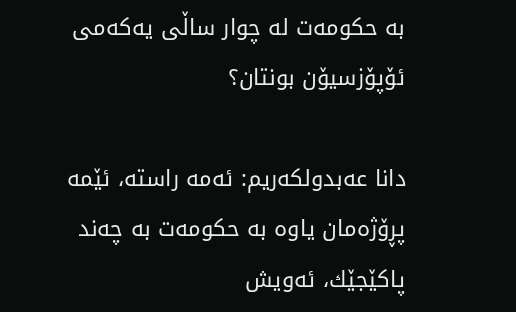به‌ حكومه‌ت له‌ چوار ساڵى یه‌كه‌مى ئۆپۆزسیۆن بونتان؟

دانا عه‌بدولكه‌ریم: ئه‌مه‌ راسته‌، ئێمه‌ پڕۆژه‌مان یاوه‌ به‌ حكومه‌ت به‌ چه‌ند پاكێجێك، ئه‌ویش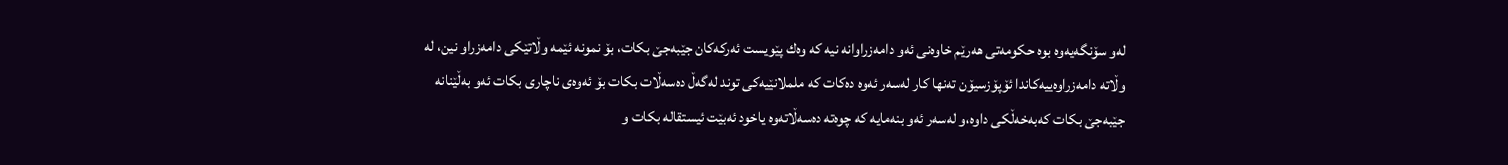له‌و سۆنگه‌یه‌وه‌ بوه‌ حكومه‌تى هه‌رێم خاوه‌نى ئه‌و دامه‌زراوانه‌ نیه‌ كه‌ وه‌ك پێویست ئه‌ركه‌كان جێبه‌جێ بكات، بۆ نمونه‌ ئێمه‌ وڵاتێكى دامه‌زراو نین، له‌  وڵاته‌ دامه‌زراوه‌ییه‌كاندا ئۆپۆزسیۆن ته‌نها كار له‌سه‌ر ئه‌وه‌ ده‌كات كه‌ ململانێیه‌كى توند له‌گه‌ڵ ده‌سه‌ڵات بكات بۆ ئه‌وه‌ى ناچارى بكات ئه‌و بەڵێنانە جێبه‌جێ بكات كه‌به‌خه‌ڵكى داوە،و له‌سه‌ر ئه‌و بنه‌مایه‌ كه‌ چوه‌ته‌ ده‌سه‌ڵاته‌وه‌ یاخود ئه‌بێت ئیستقاله‌ بكات و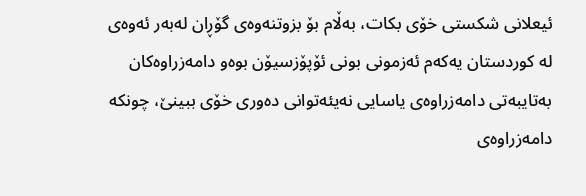ئیعلانى شكستى خۆى بكات، به‌ڵام بۆ بزوتنه‌وه‌ى گۆڕان له‌به‌ر ئه‌وه‌ى له‌ كوردستان یه‌كه‌م ئەزمونی بونى ئۆپۆزسیۆن بوه‌و‌ دامه‌زراوه‌كان به‌تایبه‌تى دامه‌زراوه‌ى یاسایی نه‌یئه‌توانى ده‌ورى خۆى ببینێ، چونكه‌ دامه‌زراوه‌ى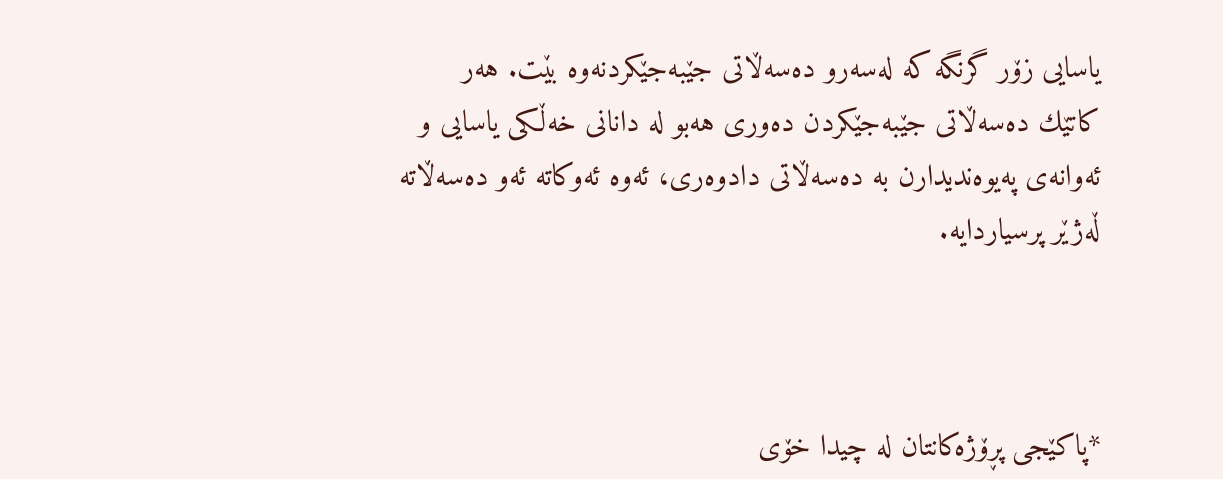یاسایی زۆر گرنگه‌ كه‌ له‌سه‌رو ده‌سه‌ڵاتى جێبه‌جێكردنه‌وه‌ بێت. هه‌ر كاتێك ده‌سه‌ڵاتى جێبه‌جێكردن ده‌ورى هه‌بو له‌ دانانى خه‌ڵكى یاسایی و ئه‌وانه‌ى په‌یوه‌ندیدارن به‌ ده‌سه‌ڵاتى دادوه‌رى، ئه‌وه‌ ئه‌وكاته‌ ئه‌و ده‌سه‌ڵاته‌ ڵه‌ژێر پرسیاردایه‌.



*پاكێجى پڕۆژه‌كانتان له‌ چیدا خۆى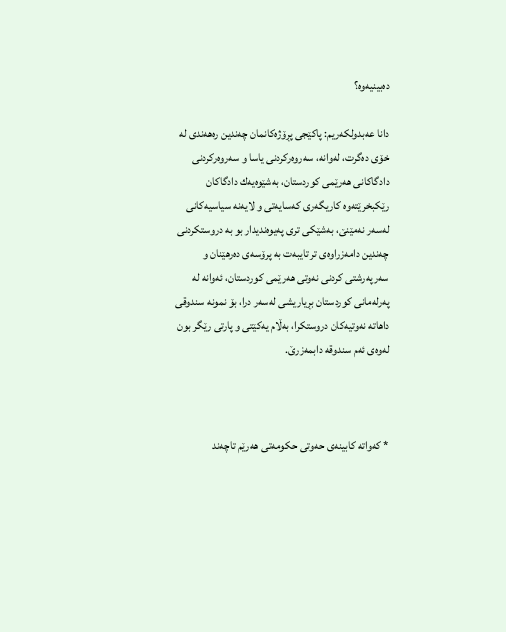ده‌بینیه‌وه‌؟

دانا عه‌بدولكه‌ریم: پاكێجى پڕۆژه‌كانمان چه‌ندین ره‌هه‌ندى له‌ خۆى ده‌گرت، له‌وانه‌، سه‌روه‌ركردنى یاسا و سه‌روه‌ركردنى دادگاكانى هه‌رێمى كوردستان، به‌شێوه‌یه‌ك دادگاكان رێكبخرێته‌وه‌ كاریگه‌رى كه‌سایه‌تى و لایه‌نه‌ سیاسیه‌كانى له‌سه‌ر نه‌مێنێ، به‌شێكى ترى په‌یوه‌ندیدار بو به‌ دروستكردنى چه‌ندین دامه‌زراوه‌ى تر تایبه‌ت به‌ پرۆسه‌ى ده‌رهێنان و سه‌رپه‌رشتى كردنى نه‌وتى هه‌رێمى كوردستان، ئه‌وانه‌ له‌ پەرله‌مانى كوردستان بڕیاریشى له‌سه‌ر درا، بۆ نمونه‌ سندوقى داهاته‌ نه‌وتیه‌كان دروستكرا، به‌ڵام یه‌كێتى و پارتى رێگر بون له‌وه‌ى ئه‌م سندوقه‌ دابمه‌زرێ.



* كه‌واته‌ كابینه‌ى حه‌وتى حكومه‌تى هه‌رێم تاچه‌ند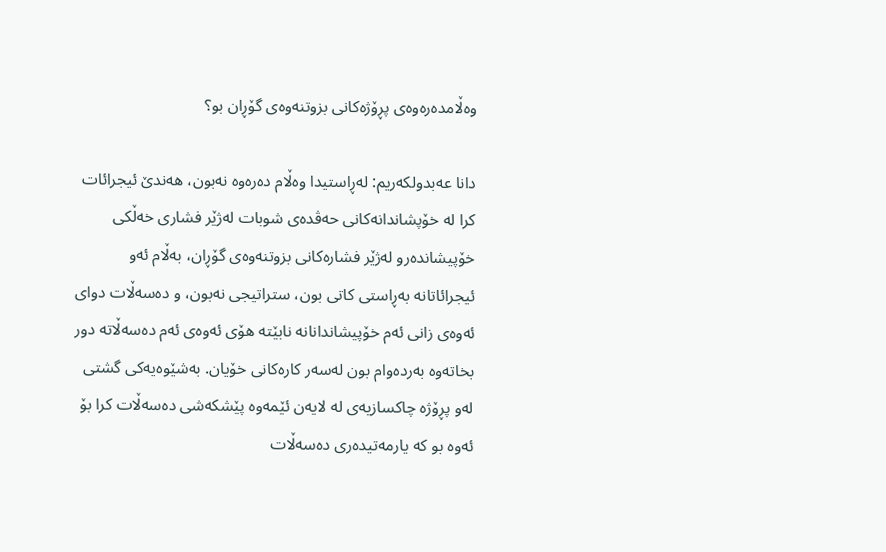وه‌ڵامده‌ره‌وه‌ى پڕۆژه‌كانى بزوتنه‌وه‌ى گۆڕان بو؟

دانا عه‌بدولكه‌ریم: له‌ڕاستیدا وه‌ڵام ده‌ره‌وه‌ نه‌بون، هه‌ندێ ئیجرائات كرا له‌ خۆپشاندانه‌كانى حه‌ڤده‌ى شوبات له‌ژێر فشارى خه‌ڵكى خۆپیشانده‌رو له‌ژێر فشاره‌كانى بزوتنه‌وه‌ى گۆڕان، به‌ڵام ئه‌و ئیجرائاتانه‌ به‌ڕاستى كاتى بون، ستراتیجى نه‌بون، و ده‌سه‌ڵات دواى ئه‌وه‌ى زانى ئه‌م خۆپیشاندانانه‌ نابێته‌ هۆى ئه‌وه‌ى ئه‌م ده‌سه‌ڵاته‌ دور بخاته‌وه‌ به‌رده‌وام بون له‌سه‌ر كاره‌كانى خۆیان. به‌شێوه‌یه‌كى گشتى له‌و پڕۆژه‌ چاكسازیه‌ی له‌ لایه‌ن ئێمه‌وه‌ پێشكه‌شى ده‌سه‌ڵات كرا بۆ ئه‌وه‌ بو كه‌ یارمه‌تیده‌رى ده‌سه‌ڵات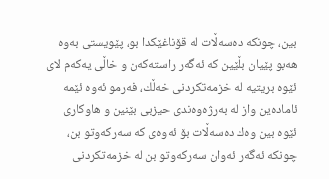بین، چونكه‌ ده‌سه‌ڵات له‌ قۆناغێكدا بو، پێویستى به‌وه‌ هه‌بو پێیان بڵێین كه‌ ئه‌گه‌ر راسته‌كه‌ن و خاڵى یه‌كه‌م لاى ئێوه‌ بریتیه‌ له‌ خزمه‌تكردنى خه‌ڵك، فه‌رمو ئه‌وه‌ ئێمه‌ ئاماده‌ین واز له‌ به‌رژه‌وه‌ندى حیزبى بێنین و هاوكارى ئێوه‌ بین وه‌ك ده‌سه‌ڵات بۆ ئه‌وه‌ى كه‌ سه‌ركه‌وتو بن، چونكه‌ ئه‌گه‌ر ئه‌وان سه‌ركه‌وتو بن له‌ خزمه‌تكردنى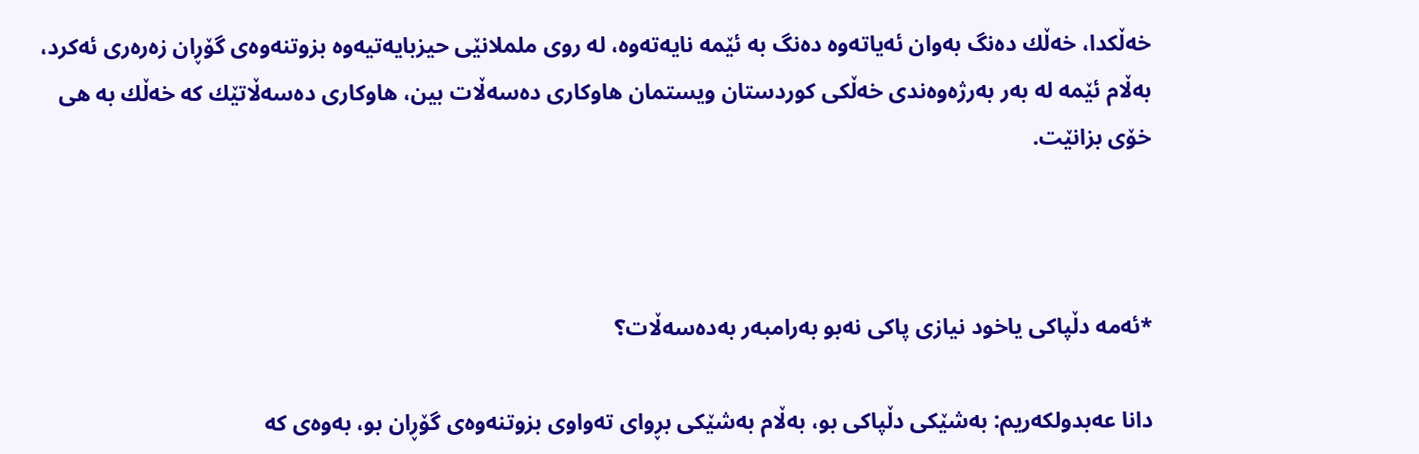خه‌ڵكدا، خه‌ڵك ده‌نگ به‌وان ئه‌یاته‌وه‌ ده‌نگ به‌ ئێمه‌ نایه‌ته‌وه‌، له‌ روى ململانێی حیزبایه‌تیه‌وه‌ بزوتنه‌وه‌ى گۆڕان زه‌ره‌رى ئه‌كرد، به‌ڵام ئێمه‌ له‌ به‌ر به‌رژه‌وه‌ندى خه‌ڵكى كوردستان ویستمان هاوكارى ده‌سه‌ڵات بین، هاوكارى ده‌سه‌ڵاتێك كه‌ خه‌ڵك به‌ هى خۆى بزانێت.



*ئه‌مه‌ دڵپاكى یاخود نیازى پاكى نه‌بو به‌رامبه‌ر به‌ده‌سه‌ڵات؟

دانا عه‌بدولكه‌ریم: به‌شێكى دڵپاكى بو، به‌ڵام به‌شێكى بڕواى ته‌واوى بزوتنه‌وه‌ى گۆڕان بو، به‌وه‌ى كه‌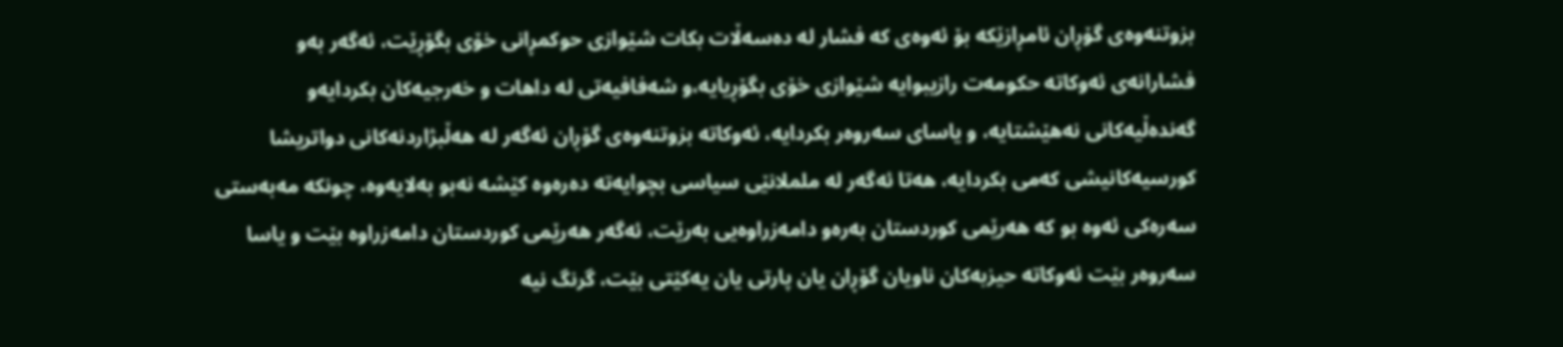بزوتنه‌وه‌ى گۆڕان ئامڕازێكه‌ بۆ ئه‌وه‌ى كه‌ فشار له‌ ده‌سه‌ڵات بكات شێوازى حوكمڕانى خۆى بگۆڕێت، ئه‌گه‌ر به‌و فشارانه‌ى ئه‌وكاته‌ حكومه‌ت رازیبوایه‌ شێوازى خۆى بگۆڕیایه‌،و‌ شه‌فافیه‌تى له‌ داهات و خه‌رجیه‌كان بكردایه‌و گه‌نده‌ڵیه‌كانى نه‌هێشتایه‌، و یاساى سه‌روه‌ر بكردایه‌، ئه‌وكاته‌ بزوتنه‌وه‌ى گۆڕان ئه‌گه‌ر له‌ هه‌ڵبژاردنه‌كانى دواتریشا كورسیه‌كانیشى كه‌مى بكردایه‌، هه‌تا ئه‌گه‌ر له‌ ململانێى سیاسى بچوایه‌ته‌ ده‌ره‌وه‌ كێشه‌ نه‌بو به‌لایه‌وه‌، چونكه‌ مه‌به‌ستى سه‌ره‌كى ئه‌وه‌ بو كه‌ هه‌رێمى كوردستان بەرەو دامه‌زراوه‌یی به‌رێت، ئه‌گه‌ر هه‌رێمى كوردستان دامه‌زراوه‌ بێت و یاسا سه‌روه‌ر بێت ئه‌وكاته‌ حیزبه‌كان ناویان گۆڕان یان پارتى یان یه‌كێتى بێت، گرنگ نیه‌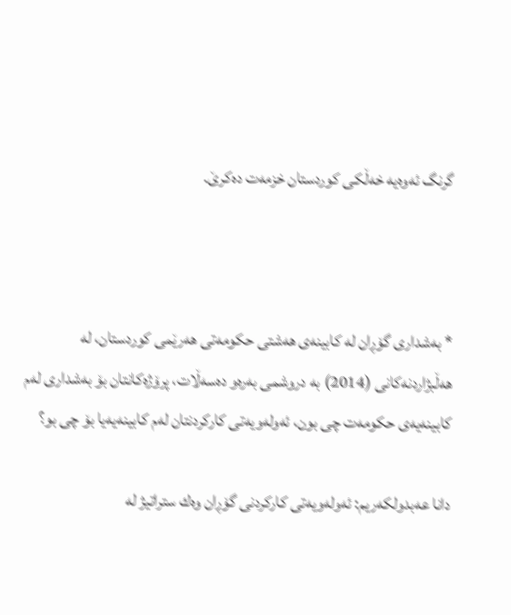گرنگ ئه‌وه‌یه‌ خه‌ڵكى كوردستان خزمه‌ت ده‌كرێ.



* به‌شدارى گۆڕان له‌ كابینه‌ى هه‌شتى حكومه‌تى هه‌رێمى كوردستان، له‌ هه‌ڵبژاردنه‌كانى (2014) به‌ دروشمى به‌ره‌و ده‌سه‌ڵات، پرۆژه‌كانتان بۆ به‌شدارى له‌م كابینه‌یه‌ی حكومه‌ت چى بون، ئه‌وله‌ویه‌تى كاركردنتان له‌م كابینه‌یه‌یا بۆ چى بو؟

دانا عه‌بدولكه‌ریم: ئه‌وله‌ویه‌تى كاركردنى گۆڕان وه‌ك ستراتیژ له‌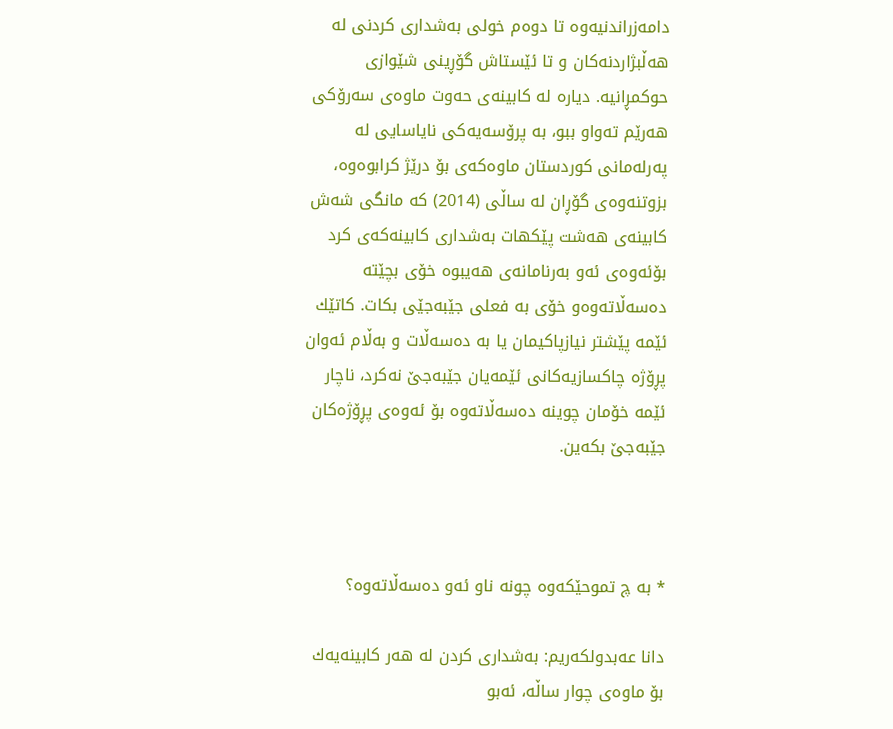دامه‌زراندنیه‌وه‌ تا دوه‌م خولى به‌شدارى كردنى له‌ هه‌ڵبژاردنه‌كان و تا ئێستاش گۆڕینى شێوازى حوكمڕانیه‌. دیاره‌ له‌ كابینه‌ى حه‌وت ماوه‌ى سه‌رۆكى هه‌رێم ته‌واو ببو، به‌ پرۆسه‌یه‌كى نایاسایی له‌ په‌رله‌مانى كوردستان ماوه‌كه‌ى بۆ درێژ كرابوەوه‌، بزوتنه‌وه‌ى گۆڕان له‌ ساڵى (2014) كه‌ مانگى شه‌ش كابینه‌ى هه‌شت پێكهات به‌شدارى كابینه‌كه‌ى كرد بۆئه‌وه‌ى ئه‌و به‌رنامانه‌ى هه‌یبوه‌ خۆى بچێته‌ ده‌سه‌ڵاته‌وه‌و خۆى به‌ فعلى جێبه‌جێى بكات. كاتێك ئێمه‌ پێشتر نیازپاكیمان یا به‌ ده‌سه‌ڵات و به‌ڵام ئه‌وان پڕۆژه‌ چاكسازیه‌كانى ئێمه‌یان جێبه‌جێ نه‌كرد، ناچار ئێمه‌ خۆمان چوینه‌ ده‌سه‌ڵاته‌وه‌ بۆ ئه‌وه‌ى پڕۆژه‌كان جێبه‌جێ بكه‌ین.



* به‌ چ تموحێكه‌وه‌ چونه‌ ناو ئه‌و ده‌سه‌ڵاته‌وه‌؟

دانا عه‌بدولكه‌ریم: به‌شدارى كردن له‌ هه‌ر كابینه‌یه‌ك بۆ ماوه‌ی چوار ساڵه‌، ئه‌بو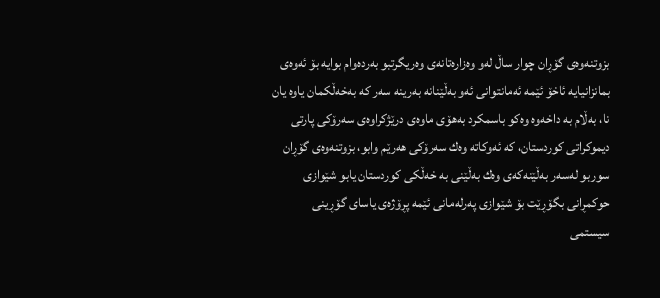بزوتنه‌وه‌ى گۆڕان چوار ساڵ له‌و وه‌زاره‌تانه‌ى وه‌ریگرتبو به‌رده‌وام بوایه‌ بۆ ئه‌وه‌ى بمانزانیایه‌ ئاخۆ ئێمه‌ ئه‌مانتوانى ئه‌و به‌ڵێنانه‌ به‌رینه‌ سه‌ر كه‌ به‌خه‌ڵكمان یاوه‌ یان نا، به‌ڵام به‌ داخه‌وه‌ وه‌كو باسمكرد به‌هۆى ماوه‌ى درێژكراوه‌ى سه‌رۆكى پارتى دیموكراتى كوردستان، كه‌ ئه‌وكاته‌ وه‌ك سه‌رۆكى هه‌رێم وابو، بزوتنه‌وه‌ى گۆڕان سوربو له‌سه‌ر به‌ڵێنه‌كه‌ى وه‌ك به‌ڵێنى به‌ خه‌ڵكى كوردستان یابو شێوازى حوكمڕانى بگۆڕێت بۆ شێوازى پەرله‌مانى ئێمه‌ پڕۆژه‌ى یاساى گۆڕینى سیستمى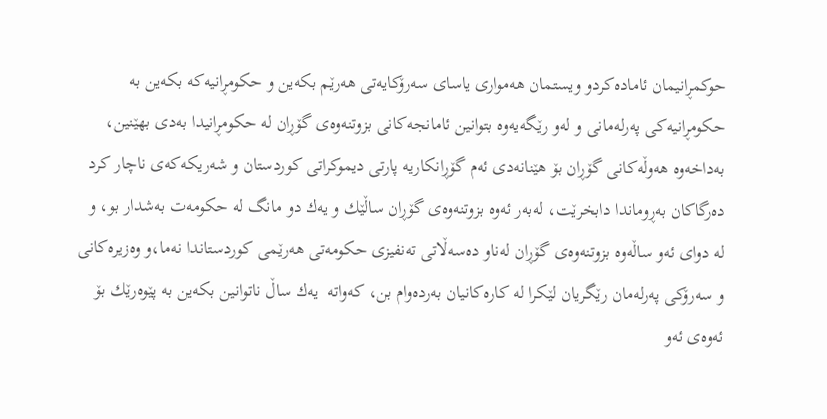حوكمڕانیمان ئاماده‌كردو ویستمان هه‌موارى یاساى سه‌رۆكایه‌تى هه‌رێم بكه‌ین و حكومڕانیه‌كه‌ بكه‌ین به‌ حكومڕانیه‌كى پەرله‌مانى و له‌و رێگه‌یه‌وه‌ بتوانین ئامانجه‌كانى بزوتنه‌وه‌ى گۆڕان له‌ حكومڕانیدا به‌دى بهێنین، به‌داخه‌وه‌ هه‌وڵه‌كانى گۆڕان بۆ هێنانه‌دى ئه‌م گۆڕانكاریه‌ پارتى دیموكراتى كوردستان و شه‌ریكه‌كه‌ى ناچار كرد ده‌رگاكان به‌ڕوماندا دابخرێت، له‌به‌ر ئه‌وه‌ بزوتنه‌وه‌ى گۆڕان ساڵێك و یه‌ك دو مانگ له‌ حكومه‌ت به‌شدار بو، و له‌ دواى ئه‌و ساڵه‌وه‌ بزوتنه‌وه‌ى گۆڕان له‌ناو ده‌سه‌ڵاتى ته‌نفیزى حكومه‌تى هه‌رێمى كوردستاندا نه‌ما،و وه‌زیره‌كانى و سه‌رۆكى په‌رله‌مان رێگریان لێكرا له‌ كاره‌كانیان به‌رده‌وام بن، كه‌واته‌  یه‌ك ساڵ ناتوانین بكه‌ین به‌ پێوه‌رێك بۆ ئه‌وەى ئه‌و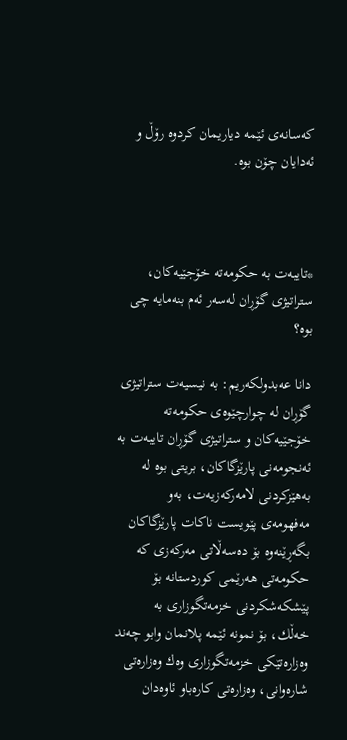كه‌سانه‌ى ئێمه‌ دیاریمان كردوه‌ رۆڵ و ئه‌دایان چۆن بوه‌.



*تایبه‌ت به‌ حكومه‌ته‌ خۆجێیه‌كان، ستراتیژى گۆڕان له‌سه‌ر ئه‌م بنه‌مایه‌ چى بوه‌؟

دانا عه‌بدولكه‌ریم: به‌ نیسیه‌ت ستراتیژى گۆڕان له‌ چوارچێوه‌ى حكومه‌ته‌ خۆجێیه‌كان و ستراتیژى گۆڕان تایبه‌ت به‌ ئه‌نجومه‌نى پارێزگاكان، بریتى بوه‌ له‌ به‌هێزكردنى لامه‌ركه‌زیه‌ت، به‌و مه‌فهومه‌ى پێویست ناكات پارێزگاكان بگه‌ڕێنه‌وه‌ بۆ ده‌سه‌ڵاتى مه‌ركه‌زى كه‌ حكومه‌تى هه‌رێمى كوردستانه‌ بۆ پێشكه‌شكردنى خزمه‌تگوزارى به‌ خه‌ڵك، بۆ نمونه‌ ئێمه‌ پلانمان وابو چه‌ند وه‌زاره‌تێكى خزمەتگوزاری وه‌ك وه‌زاره‌تى شاره‌وانى، وه‌زاره‌تى كاره‌باو ئاوه‌دان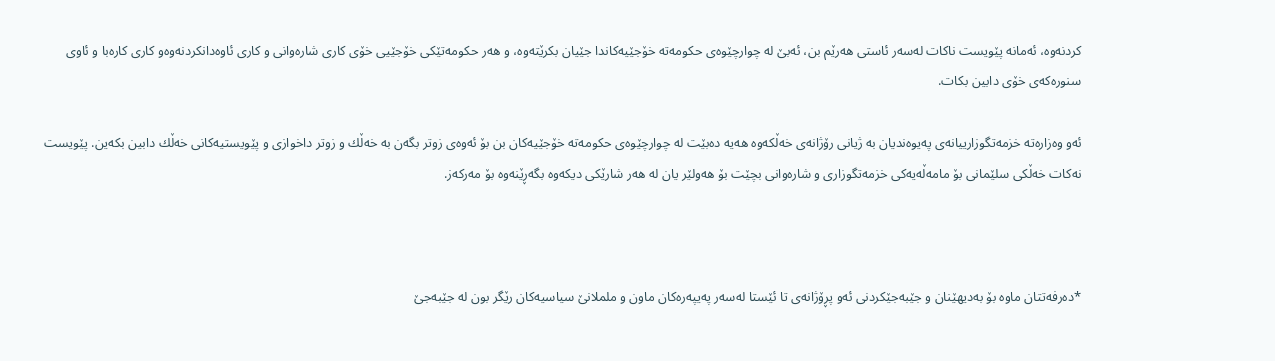كردنه‌وه‌، ئه‌مانه‌ پێویست ناكات له‌سه‌ر ئاستى هه‌رێم بن، ئه‌بێ له‌ چوارچێوه‌ى حكومه‌ته‌ خۆجێیه‌كاندا جێیان بكرێته‌وه‌، و هه‌ر حكومه‌تێكى خۆجێیى خۆى كارى شاره‌وانى و كارى ئاوه‌دانكردنه‌وه‌و كارى كاره‌با و ئاوى سنوره‌كه‌ى خۆى دابین بكات.

ئه‌و وه‌زاره‌ته‌ خزمەتگوزارییانەی په‌یوه‌ندیان به‌ ژیانى رۆژانه‌ى خه‌ڵكه‌وه‌ هه‌یه‌ دەبێت له‌ چوارچێوه‌ى حكومه‌ته‌ خۆجێیه‌كان بن بۆ ئه‌وه‌ى زوتر بگه‌ن به‌ خه‌ڵك و زوتر داخوازى و پێویستیه‌كانى خه‌ڵك دابین بكه‌ین. پێویست نه‌كات خه‌ڵكى سلێمانى بۆ مامه‌ڵه‌یه‌كى خزمه‌تگوزارى و شاره‌وانى بچێت بۆ هه‌ولێر یان له‌ هه‌ر شارێكى دیكه‌وه‌ بگه‌ڕێنه‌وه‌ بۆ مه‌ركه‌ز.



*ده‌رفه‌تتان ماوه‌ بۆ به‌دیهێنان و جێبه‌جێكردنى ئه‌و پڕۆژانه‌ى تا ئێستا له‌سه‌ر په‌یپه‌ره‌كان ماون و ململانێ سیاسیه‌كان رێگر بون له‌ جێبه‌جێ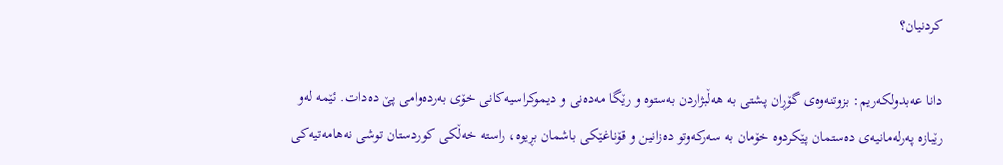كردنیان؟

دانا عه‌بدولكه‌ریم: بزوتنه‌وه‌ى گۆڕان پشتى به‌ هه‌ڵبژاردن به‌ستوه‌ و رێگا مه‌ده‌نى و دیموكراسیه‌كانى خۆى به‌رده‌وامى پێ دەدات. ئێمه‌ له‌و رێبازه‌ پەرلەمانیەی ده‌ستمان پێكردوه‌ خۆمان به‌ سه‌ركه‌وتو دەزانین و‌ قۆناغێكى باشمان بڕیوه‌، راسته‌ خه‌ڵكى كوردستان توشى نه‌هامه‌تیه‌كى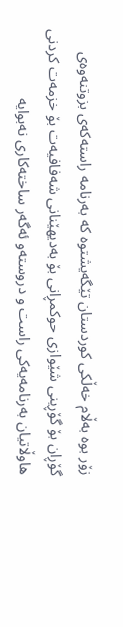زۆر بوه‌ به‌ڵام خه‌ڵكى كوردستان تێگه‌یشتوه‌ كه‌ به‌رنامه‌ راسته‌كه‌ى بزوتنه‌وه‌ى گۆڕان بۆ گۆڕینى شێوازى حوكمڕانى بۆ به‌دیهێنانى شه‌فافیه‌ت بۆ خزمه‌ت كردنى هاوڵاتیان به‌رنامه‌یه‌كى راست و دروسته‌و‌ ئه‌گه‌ر ساخته‌كارى نه‌بوایه‌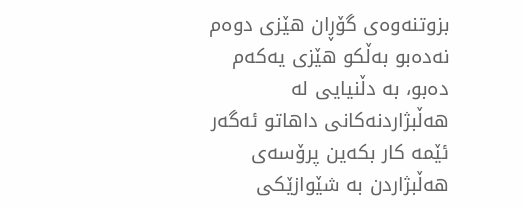بزوتنه‌وه‌ى گۆڕان هێزى دوه‌م نەدەبو به‌ڵكو هێزى یه‌كه‌م دەبو، به‌ دڵنیایی له‌ هه‌ڵبژاردنه‌كانى داهاتو ئه‌گه‌ر ئێمه‌ كار بكه‌ین پرۆسه‌ى هه‌ڵبژاردن به‌ شێوازێكى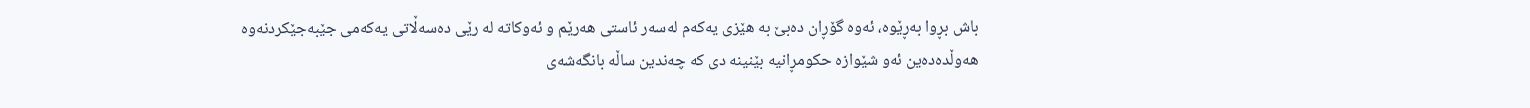باش بڕوا به‌ڕێوه،‌ ئه‌وه‌ گۆڕان ده‌بێ به‌ هێزى یه‌كه‌م له‌سه‌ر ئاستى هه‌رێم و ئه‌وكاته‌ له‌ رێى ده‌سه‌ڵاتى یه‌كه‌مى جێبه‌جێكردنه‌وه‌ هەوڵدەدەین ئه‌و شێوازه‌ حكومڕانیه‌ بێنینه‌ دى كه‌ چه‌ندین ساڵه‌ بانگه‌شه‌ى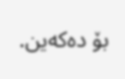بۆ ده‌كه‌ین.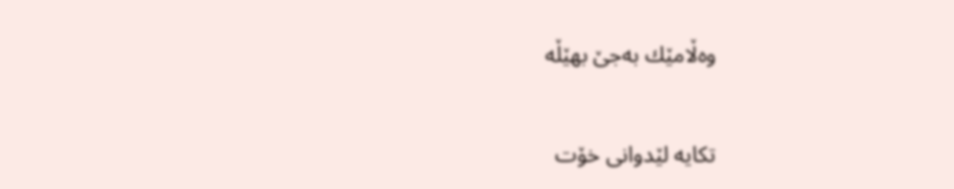وەڵامێك بەجێ بهێڵە

تکایە لێدوانی خۆت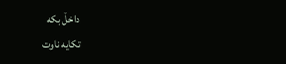داخڵ بکە
تکایە ناوت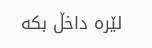لێرە داخڵ بکە